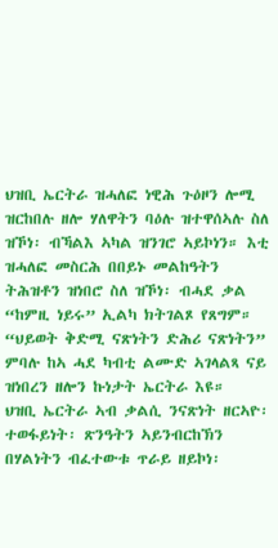ህዝቢ ኤርትራ ዝሓለፎ ነዊሕ ጉዕዞን ሎሚ ዝርከበሉ ዘሎ ሃለዋትን ባዕሉ ዝተዋሰኣሉ ስለ ዝኾነ፡ ብኻልእ ኣካል ዝንገሮ ኣይኮነን። እቲ ዝሓለፎ መስርሕ በበይኑ መልከዓትን ትሕዝቶን ዝነበሮ ስለ ዝኾነ፡ ብሓደ ቃል “ከምዚ ነይሩ” ኢልካ ክትገልጾ የጸግም። “ህይወት ቅድሚ ናጽነትን ድሕሪ ናጽነትን” ምባሉ ከኣ ሓደ ካብቲ ልሙድ ኣገላልጻ ናይ ዝነበረን ዘሎን ኩነታት ኤርትራ እዩ።
ህዝቢ ኤርትራ ኣብ ቃልሲ ንናጽነት ዘርኣዮ፡ ተወፋይነት፡ ጽንዓትን ኣይንብርከኽን በሃልነትን ብፈተውቱ ጥራይ ዘይኮነ፡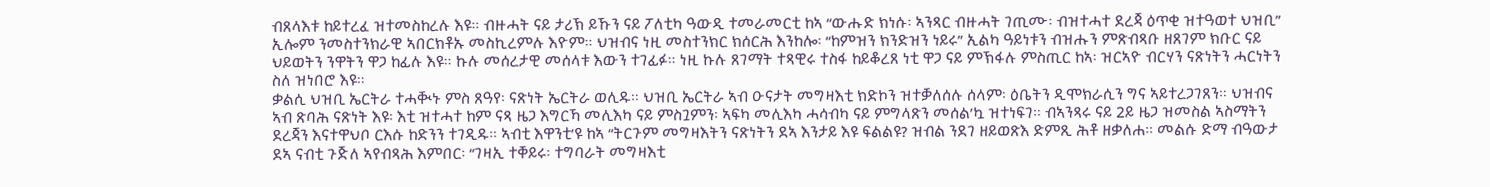ብጸላእቱ ከይተረፈ ዝተመስከረሉ እዩ። ብዙሓት ናይ ታሪኽ ይኹን ናይ ፖለቲካ ዓውዲ ተመራመርቲ ከኣ “ውሑድ ክነሱ፡ ኣንጻር ብዙሓት ገጢሙ፡ ብዝተሓተ ደረጃ ዕጥቂ ዝተዓወተ ህዝቢ” ኢሎም ንመስተንክራዊ ኣበርክቶኡ መስኪረምሉ እዮም። ህዝብና ነዚ መስተንክር ክሰርሕ እንከሎ፡ “ከምዝን ክንድዝን ነይሩ” ኢልካ ዓይነቱን ብዝሑን ምጽብጻቡ ዘጸገም ክቡር ናይ ህይወትን ንዋትን ዋጋ ከፊሉ እዩ። ኩሉ መሰረታዊ መሰላቱ እውን ተገፊፉ። ነዚ ኩሉ ጸገማት ተጻዊሩ ተስፋ ከይቆረጸ ነቲ ዋጋ ናይ ምኽፋሉ ምስጢር ከኣ፡ ዝርኣዮ ብርሃን ናጽነትን ሓርነትን ስለ ዝነበሮ እዩ።
ቃልሲ ህዝቢ ኤርትራ ተሓቚኑ ምስ ጸዓየ፡ ናጽነት ኤርትራ ወሊዱ። ህዝቢ ኤርትራ ኣብ ዑናታት መግዛእቲ ክድኮን ዝተቓለሰሉ ሰላም፡ ዕቤትን ዲሞክራሲን ግና ኣይተረጋገጸን። ህዝብና ኣብ ጽባሕ ናጽነት እዩ፡ እቲ ዝተሓተ ከም ናጻ ዜጋ እግርኻ መሊእካ ናይ ምስጓምን፡ ኣፍካ መሊእካ ሓሳብካ ናይ ምግላጽን መሰል’ኳ ዝተነፍገ። ብኣንጻሩ ናይ 2ይ ዜጋ ዝመስል ኣስማትን ደረጃን እናተዋህቦ ርእሱ ከድንን ተገዲዱ። ኣብቲ እዋንቲ’ዩ ከኣ “ትርጉም መግዛእትን ናጽነትን ደኣ እንታይ እዩ ፍልልዩ? ዝብል ንደገ ዘይወጽእ ድምጺ ሕቶ ዘቃለሐ። መልሱ ድማ ብዓውታ ደኣ ናብቲ ጉጅለ ኣየብጻሕ እምበር፡ “ገዛኢ ተቐይሩ፡ ተግባራት መግዛእቲ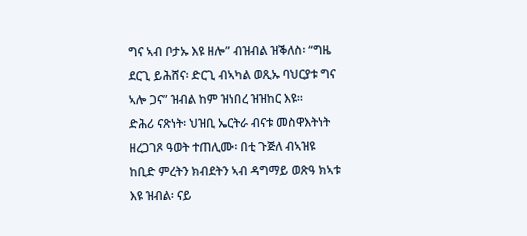ግና ኣብ ቦታኡ እዩ ዘሎ” ብዝብል ዝቕለስ፡ “ግዜ ደርጊ ይሕሸና፡ ድርጊ ብኣካል ወጺኡ ባህርያቱ ግና ኣሎ ጋና” ዝብል ከም ዝነበረ ዝዝከር እዩ።
ድሕሪ ናጽነት፡ ህዝቢ ኤርትራ ብናቱ መስዋእትነት ዘረጋገጾ ዓወት ተጠሊሙ፡ በቲ ጉጅለ ብኣዝዩ ከቢድ ምረትን ክብደትን ኣብ ዳግማይ ወጽዓ ክኣቱ እዩ ዝብል፡ ናይ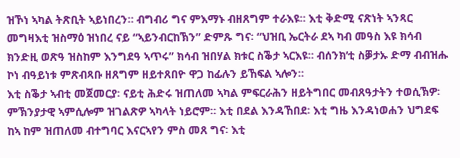ዝኾነ ኣካል ትጽቢት ኣይነበረን። ብግብሪ ግና ምእማኑ ብዘጸግም ተራእዩ። እቲ ቅድሚ ናጽነት ኣንጻር መግዛእቲ ዝስማዕ ዝነበረ ናይ “ኣይንብርከኽን” ድምጹ ግና፡ “ህዝቢ ኤርትራ ደኣ ካብ መዓስ እዩ ክሳብ ክንድዚ ወጽዓ ዝስከም እንግደዓ ኣጥሩ” ክሳብ ዝበሃል ክቱር ስቕታ ኣርእዩ። ብሰንክ’ቲ ስቓታኡ ድማ ብብዝሑ ኮነ ብዓይነቱ ምጽብጻቡ ዘጸግም ዘይተጸበዮ ዋጋ ከፊሉን ይኸፍል ኣሎን።
እቲ ስቕታ ኣብቲ መጀመርያ፡ ናይቲ ሕድሩ ዝጠለመ ኣካል ምፍርራሕን ዘይትግበር መብጸዓታትን ተወሲኽዎ፡ ምኽንያታዊ ኣምሲሎም ዝገልጽዎ ኣካላት ነይሮም። እቲ በደል እንዳኸበደ፡ እቲ ግዜ እንዳነወሐን ህግደፍ ከኣ ከም ዝጠለመ ብተግባር እናርኣየን ምስ መጸ ግና፡ እቲ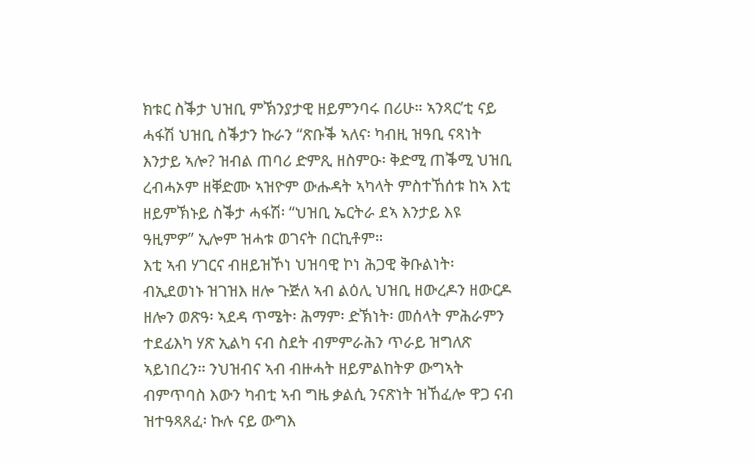ክቱር ስቕታ ህዝቢ ምኽንያታዊ ዘይምንባሩ በሪሁ። ኣንጻር’ቲ ናይ ሓፋሽ ህዝቢ ስቕታን ኩራን “ጽቡቕ ኣለና፡ ካብዚ ዝዓቢ ናጻነት እንታይ ኣሎ? ዝብል ጠባሪ ድምጺ ዘስምዑ፡ ቅድሚ ጠቕሚ ህዝቢ ረብሓኦም ዘቐድሙ ኣዝዮም ውሑዳት ኣካላት ምስተኸሰቱ ከኣ እቲ ዘይምኽኑይ ስቕታ ሓፋሽ፡ “ህዝቢ ኤርትራ ደኣ እንታይ እዩ ዓዚምዎ” ኢሎም ዝሓቱ ወገናት በርኪቶም።
እቲ ኣብ ሃገርና ብዘይዝኾነ ህዝባዊ ኮነ ሕጋዊ ቅቡልነት፡ ብኢደወነኑ ዝገዝእ ዘሎ ጉጅለ ኣብ ልዕሊ ህዝቢ ዘውረዶን ዘውርዶ ዘሎን ወጽዓ፡ ኣደዳ ጥሜት፡ ሕማም፡ ድኽነት፡ መሰላት ምሕራምን ተደፊእካ ሃጽ ኢልካ ናብ ስደት ብምምራሕን ጥራይ ዝግለጽ ኣይነበረን። ንህዝብና ኣብ ብዙሓት ዘይምልከትዎ ውግኣት ብምጥባስ እውን ካብቲ ኣብ ግዜ ቃልሲ ንናጽነት ዝኸፈሎ ዋጋ ናብ ዝተዓጻጸፈ፡ ኩሉ ናይ ውግእ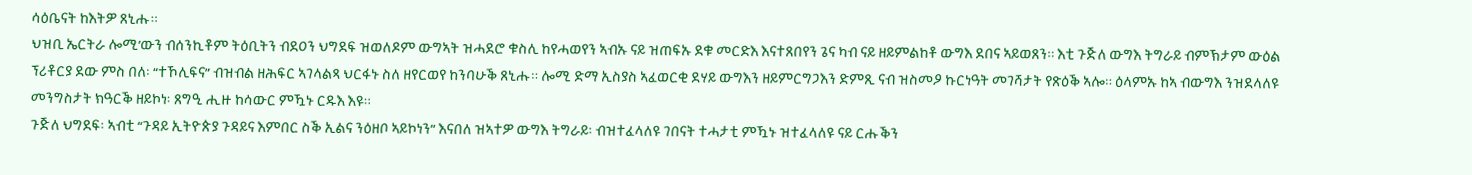ሳዕቤናት ከእትዎ ጸኒሑ።
ህዝቢ ኤርትራ ሎሚ’ውን ብሰንኪቶም ትዕቢትን ብደዐን ህግደፍ ዝወለዶም ውግኣት ዝሓደሮ ቁስሊ ከየሓወየን ኣብኡ ናይ ዝጠፍኡ ደቁ መርድእ እናተጸበየን ጌና ካብ ናይ ዘይምልከቶ ውግእ ደበና ኣይወጸን። እቲ ጉጅለ ውግእ ትግራይ ብምኽታም ውዕል ፕሪቶርያ ደው ምስ በለ፡ “ተኾሊፍና” ብዝብል ዘሕፍር ኣገላልጻ ህርፋኑ ስለ ዘየርወየ ከንባሁቕ ጸኒሑ። ሎሚ ድማ ኢስያስ ኣፈወርቂ ደሃይ ውግእን ዘይምርግጋእን ድምጺ ናብ ዝስመዖ ኩርነዓት መገሻታት የጽዕቕ ኣሎ። ዕላምኡ ከኣ ብውግእ ንዝደላለዩ መንግስታት ክዓርቕ ዘይኮነ፡ ጸግዒ ሒዙ ከሳውር ምዃኑ ርዱእ እዩ።
ጉጅለ ህግደፍ፡ ኣብቲ “ጉዳይ ኢትዮጵያ ጉዳይና እምበር ስቕ ኢልና ንዕዘቦ ኣይኮነን” እናበለ ዝኣተዎ ውግእ ትግራይ፡ ብዝተፈላለዩ ገበናት ተሓታቲ ምዃኑ ዝተፈላለዩ ናይ ርሑቕን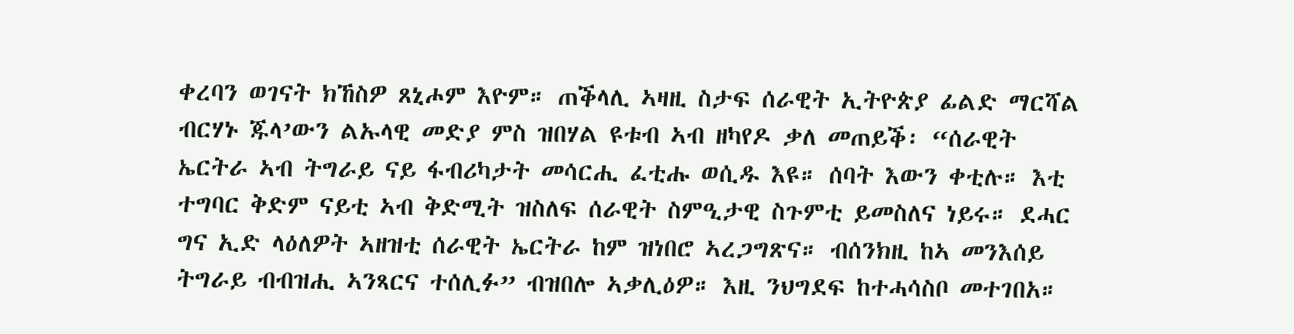ቀረባን ወገናት ክኸስዎ ጸኒሖም እዮም። ጠቕላሊ ኣዛዚ ስታፍ ሰራዊት ኢትዮጵያ ፊልድ ማርሻል ብርሃኑ ጁላ’ውን ልኡላዊ መድያ ምስ ዝበሃል ዩቱብ ኣብ ዘካየዶ ቃለ መጠይቕ፡ “ሰራዊት ኤርትራ ኣብ ትግራይ ናይ ፋብሪካታት መሳርሒ ፈቲሑ ወሲዱ እዩ። ሰባት እውን ቀቲሉ። እቲ ተግባር ቅድም ናይቲ ኣብ ቅድሚት ዝስለፍ ሰራዊት ስምዒታዊ ስጉምቲ ይመስለና ነይሩ። ደሓር ግና ኢድ ላዕለዎት ኣዘዝቲ ሰራዊት ኤርትራ ከም ዝነበሮ ኣረጋግጽና። ብሰንክዚ ከኣ መንእሰይ ትግራይ ብብዝሒ ኣንጻርና ተሰሊፉ” ብዝበሎ ኣቃሊዕዎ። እዚ ንህግደፍ ከተሓሳስቦ መተገበአ።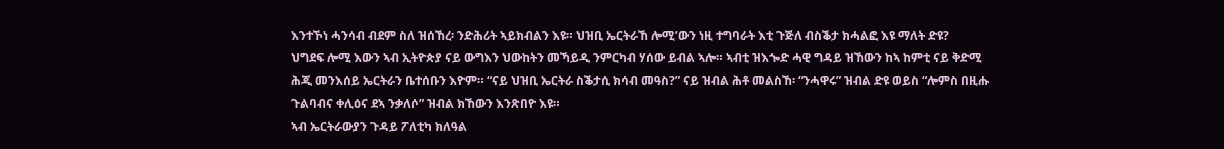እንተኾነ ሓንሳብ ብደም ስለ ዝሰኸረ፡ ንድሕሪት ኣይክብልን እዩ። ህዝቢ ኤርትራኸ ሎሚ’ውን ነዚ ተግባራት እቲ ጉጅለ ብስቕታ ክሓልፎ እዩ ማለት ድዩ?
ህግደፍ ሎሚ እውን ኣብ ኢትዮጵያ ናይ ውግእን ህውከትን መኻይዲ ንምርካብ ሃሰው ይብል ኣሎ። ኣብቲ ዝእጐድ ሓዊ ግዳይ ዝኸውን ከኣ ከምቲ ናይ ቅድሚ ሕጂ መንእሰይ ኤርትራን ቤተሰቡን እዮም። “ናይ ህዝቢ ኤርትራ ስቕታሲ ክሳብ መዓስ?” ናይ ዝብል ሕቶ መልስኸ፡ “ንሓዋሩ” ዝብል ድዩ ወይስ “ሎምስ በዚሑ ጉልባብና ቀሊዕና ደኣ ንቃለሶ” ዝብል ክኸውን እንጽበዮ እዩ።
ኣብ ኤርትራውያን ጉዳይ ፖለቲካ ክለዓል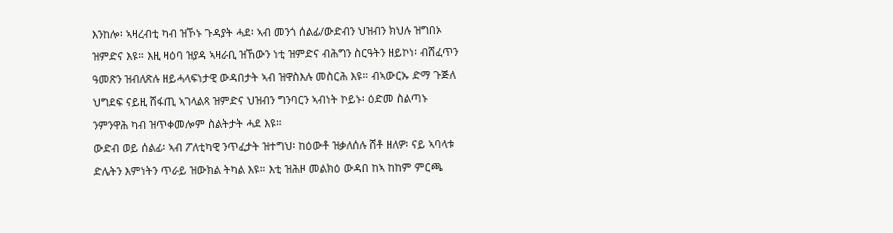እንከሎ፡ ኣዛረብቲ ካብ ዝኾኑ ጉዳያት ሓደ፡ ኣብ መንጎ ሰልፊ/ውድብን ህዝብን ክህሉ ዝግበኦ ዝምድና እዩ። እዚ ዛዕባ ዝያዳ ኣዛራቢ ዝኸውን ነቲ ዝምድና ብሕግን ስርዓትን ዘይኮነ፡ ብሸፈጥን ዓመጽን ዝብለጽሉ ዘይሓላፍነታዊ ውዳበታት ኣብ ዝዋስእሉ መስርሕ እዩ። ብኣውርኡ ድማ ጉጅለ ህግደፍ ናይዚ ሸፋጢ ኣገላልጻ ዝምድና ህዝብን ግንባርን ኣብነት ኮይኑ፡ ዕድመ ስልጣኑ ንምንዋሕ ካብ ዝጥቀመሎም ስልትታት ሓደ እዩ።
ውድብ ወይ ሰልፊ፡ ኣብ ፖለቲካዊ ንጥፈታት ዝተግህ፡ ከዕውቶ ዝቃለሰሉ ሸቶ ዘለዎ፡ ናይ ኣባላቱ ድሌትን እምነትን ጥራይ ዝውክል ትካል እዩ። እቲ ዝሕዞ መልክዕ ውዳበ ከኣ ከከም ምርጫ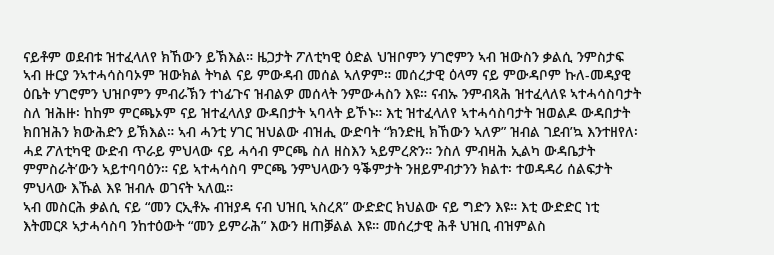ናይቶም ወደብቱ ዝተፈላለየ ክኸውን ይኽእል። ዜጋታት ፖለቲካዊ ዕድል ህዝቦምን ሃገሮምን ኣብ ዝውስን ቃልሲ ንምስታፍ ኣብ ዙርያ ንኣተሓሳስባኦም ዝውክል ትካል ናይ ምውዳብ መሰል ኣለዎም። መሰረታዊ ዕላማ ናይ ምውዳቦም ኩለ-መዳያዊ ዕቤት ሃገሮምን ህዝቦምን ምብራኽን ተነፊጉና ዝብልዎ መሰላት ንምውሓስን እዩ። ናብኡ ንምብጻሕ ዝተፈላለዩ ኣተሓሳስባታት ስለ ዝሕዙ፡ ከከም ምርጫኦም ናይ ዝተፈላለያ ውዳበታት ኣባላት ይኾኑ። እቲ ዝተፈላለየ ኣተሓሳስባታት ዝወልዶ ውዳበታት ክበዝሕን ክውሕድን ይኽእል። ኣብ ሓንቲ ሃገር ዝህልው ብዝሒ ውድባት “ክንድዚ ክኸውን ኣለዎ” ዝብል ገደብ’ኳ እንተዘየለ፡ ሓደ ፖለቲካዊ ውድብ ጥራይ ምህላው ናይ ሓሳብ ምርጫ ስለ ዘስእን ኣይምረጽን። ንስለ ምብዛሕ ኢልካ ውዳቤታት ምምስራት’ውን ኣይተባባዕን። ናይ ኣተሓሳስባ ምርጫ ንምህላውን ዓቕምታት ንዘይምብታንን ክልተ፡ ተወዳዳሪ ሰልፍታት ምህላው እኹል እዩ ዝብሉ ወገናት ኣለዉ።
ኣብ መስርሕ ቃልሲ ናይ “መን ርኢቶኡ ብዝያዳ ናብ ህዝቢ ኣስረጸ” ውድድር ክህልው ናይ ግድን እዩ። እቲ ውድድር ነቲ እትመርጾ ኣታሓሳስባ ንከተዕውት “መን ይምራሕ” እውን ዘጠቓልል እዩ። መሰረታዊ ሕቶ ህዝቢ ብዝምልስ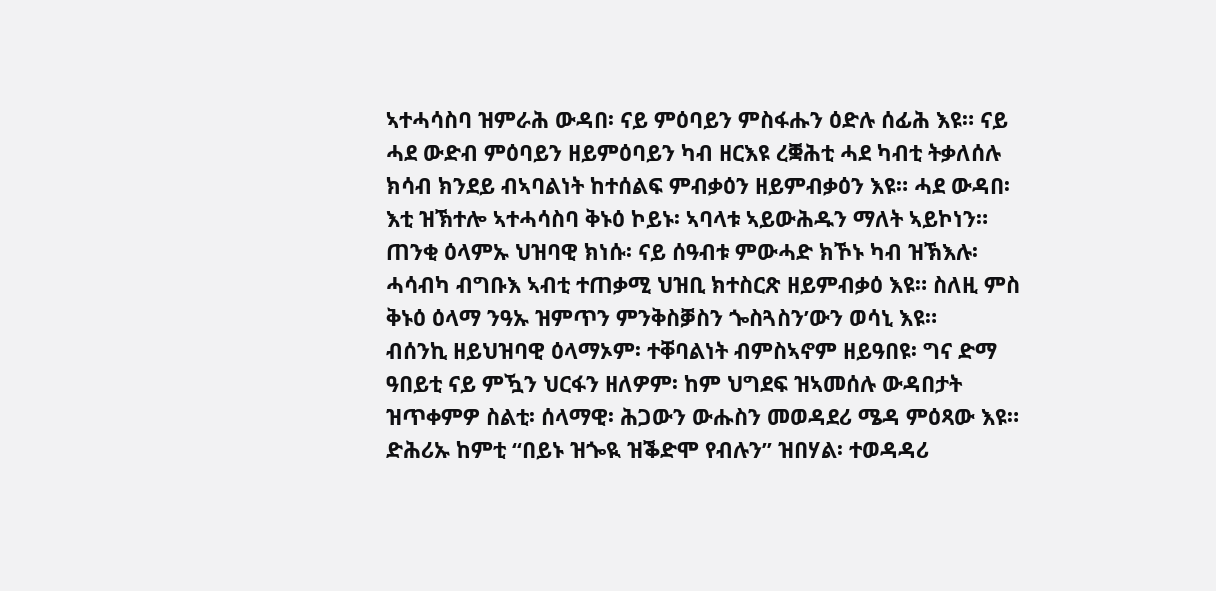ኣተሓሳስባ ዝምራሕ ውዳበ፡ ናይ ምዕባይን ምስፋሑን ዕድሉ ሰፊሕ እዩ። ናይ ሓደ ውድብ ምዕባይን ዘይምዕባይን ካብ ዘርእዩ ረቛሕቲ ሓደ ካብቲ ትቃለሰሉ ክሳብ ክንደይ ብኣባልነት ከተሰልፍ ምብቃዕን ዘይምብቃዕን እዩ። ሓደ ውዳበ፡ እቲ ዝኽተሎ ኣተሓሳስባ ቅኑዕ ኮይኑ፡ ኣባላቱ ኣይውሕዱን ማለት ኣይኮነን። ጠንቂ ዕላምኡ ህዝባዊ ክነሱ፡ ናይ ሰዓብቱ ምውሓድ ክኾኑ ካብ ዝኽእሉ፡ ሓሳብካ ብግቡእ ኣብቲ ተጠቃሚ ህዝቢ ክተስርጽ ዘይምብቃዕ እዩ። ስለዚ ምስ ቅኑዕ ዕላማ ንዓኡ ዝምጥን ምንቅስቓስን ጐስጓስን’ውን ወሳኒ እዩ።
ብሰንኪ ዘይህዝባዊ ዕላማኦም፡ ተቐባልነት ብምስኣኖም ዘይዓበዩ፡ ግና ድማ ዓበይቲ ናይ ምዃን ህርፋን ዘለዎም፡ ከም ህግደፍ ዝኣመሰሉ ውዳበታት ዝጥቀምዎ ስልቲ፡ ሰላማዊ፡ ሕጋውን ውሑስን መወዳደሪ ሜዳ ምዕጻው እዩ። ድሕሪኡ ከምቲ “በይኑ ዝጐዪ ዝቕድሞ የብሉን” ዝበሃል፡ ተወዳዳሪ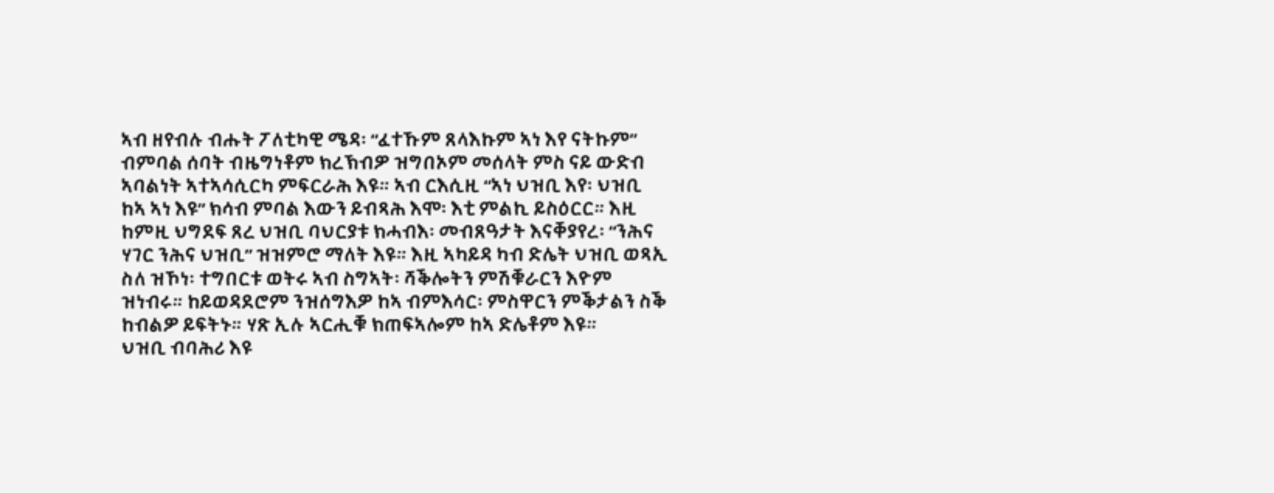ኣብ ዘየብሉ ብሑት ፖለቲካዊ ሜዳ፡ “ፈተኹም ጸላእኩም ኣነ እየ ናትኩም” ብምባል ሰባት ብዜግነቶም ክረኽብዎ ዝግበኦም መሰላት ምስ ናይ ውድብ ኣባልነት ኣተኣሳሲርካ ምፍርራሕ እዩ። ኣብ ርእሲዚ “ኣነ ህዝቢ እየ፡ ህዝቢ ከኣ ኣነ እዩ” ክሳብ ምባል እውን ይብጻሕ እሞ፡ እቲ ምልኪ ይስዕርር። እዚ ከምዚ ህግደፍ ጸረ ህዝቢ ባህርያቱ ክሓብእ፡ መብጸዓታት እናቐያየረ፡ “ንሕና ሃገር ንሕና ህዝቢ” ዝዝምሮ ማለት እዩ። እዚ ኣካይዳ ካብ ድሌት ህዝቢ ወጻኢ ስለ ዝኾነ፡ ተግበርቱ ወትሩ ኣብ ስግኣት፡ ሻቕሎትን ምሽቑራርን እዮም ዝነብሩ። ከይወዳደሮም ንዝሰግእዎ ከኣ ብምእሳር፡ ምስዋርን ምቕታልን ስቕ ከብልዎ ይፍትኑ። ሃጽ ኢሉ ኣርሒቑ ክጠፍኣሎም ከኣ ድሌቶም እዩ።
ህዝቢ ብባሕሪ እዩ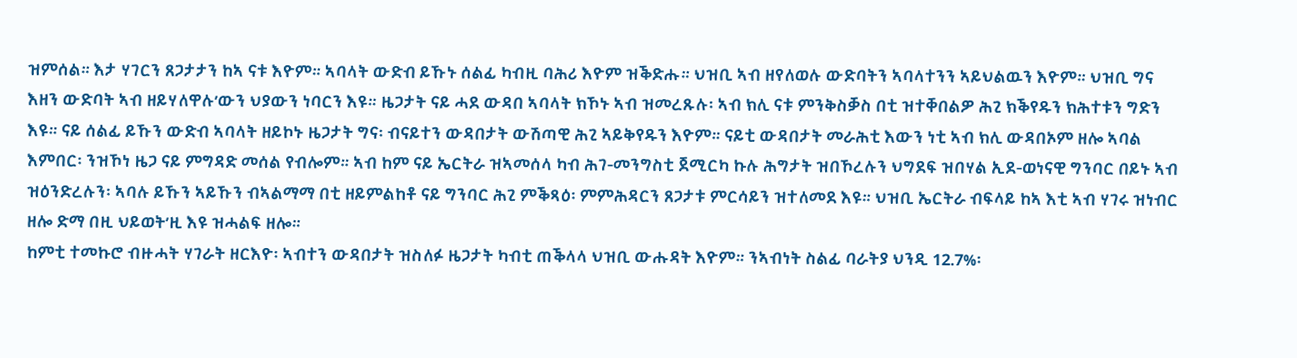ዝምሰል። እታ ሃገርን ጸጋታታን ከኣ ናቱ እዮም። ኣባላት ውድብ ይኹኑ ሰልፊ ካብዚ ባሕሪ እዮም ዝቕድሑ። ህዝቢ ኣብ ዘየለወሉ ውድባትን ኣባላተንን ኣይህልዉን እዮም። ህዝቢ ግና እዘን ውድባት ኣብ ዘይሃለዋሉ’ውን ህያውን ነባርን እዩ። ዜጋታት ናይ ሓደ ውዳበ ኣባላት ክኾኑ ኣብ ዝመረጹሉ፡ ኣብ ክሊ ናቱ ምንቅስቓስ በቲ ዝተቐበልዎ ሕጊ ክቕየዱን ክሕተቱን ግድን እዩ። ናይ ሰልፊ ይኹን ውድብ ኣባላት ዘይኮኑ ዜጋታት ግና፡ ብናይተን ውዳበታት ውሽጣዊ ሕጊ ኣይቅየዱን እዮም። ናይቲ ውዳበታት መራሕቲ እውን ነቲ ኣብ ክሊ ውዳበኦም ዘሎ ኣባል እምበር፡ ንዝኾነ ዜጋ ናይ ምግዳድ መሰል የብሎም። ኣብ ከም ናይ ኤርትራ ዝኣመሰላ ካብ ሕገ-መንግስቲ ጀሚርካ ኩሉ ሕግታት ዝበኾረሉን ህግደፍ ዝበሃል ኢደ-ወነናዊ ግንባር በይኑ ኣብ ዝዕንድረሉን፡ ኣባሉ ይኹን ኣይኹን ብኣልማማ በቲ ዘይምልከቶ ናይ ግንባር ሕጊ ምቕጻዕ፡ ምምሕዳርን ጸጋታቱ ምርሳይን ዝተለመደ እዩ። ህዝቢ ኤርትራ ብፍላይ ከኣ እቲ ኣብ ሃገሩ ዝነብር ዘሎ ድማ በዚ ህይወት’ዚ እዩ ዝሓልፍ ዘሎ።
ከምቲ ተመኩሮ ብዙሓት ሃገራት ዘርእዮ፡ ኣብተን ውዳበታት ዝስለፉ ዜጋታት ካብቲ ጠቕላላ ህዝቢ ውሑዳት እዮም። ንኣብነት ስልፊ ባራትያ ህንዲ 12.7%፡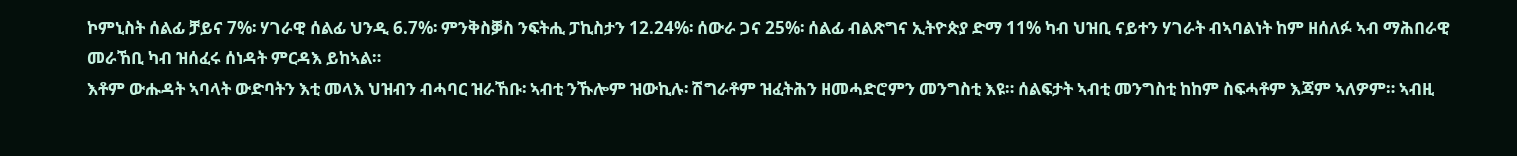ኮምኒስት ሰልፊ ቻይና 7%፡ ሃገራዊ ሰልፊ ህንዲ 6.7%፡ ምንቅስቓስ ንፍትሒ ፓኪስታን 12.24%፡ ሰውራ ጋና 25%፡ ሰልፊ ብልጽግና ኢትዮጵያ ድማ 11% ካብ ህዝቢ ናይተን ሃገራት ብኣባልነት ከም ዘሰለፉ ኣብ ማሕበራዊ መራኸቢ ካብ ዝሰፈሩ ሰነዳት ምርዳእ ይከኣል።
እቶም ውሑዳት ኣባላት ውድባትን እቲ መላእ ህዝብን ብሓባር ዝራኸቡ፡ ኣብቲ ንኹሎም ዝውኪሉ፡ ሽግራቶም ዝፈትሕን ዘመሓድሮምን መንግስቲ እዩ። ሰልፍታት ኣብቲ መንግስቲ ከከም ስፍሓቶም እጃም ኣለዎም። ኣብዚ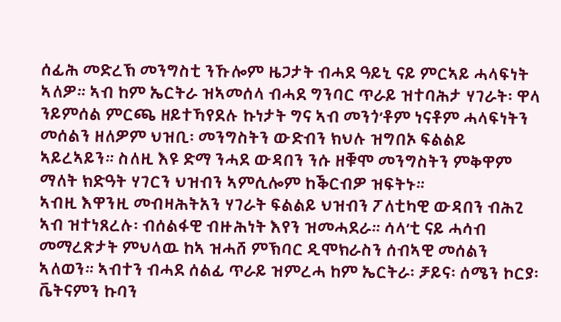ሰፊሕ መድረኽ መንግስቲ ንኹሎም ዜጋታት ብሓደ ዓይኒ ናይ ምርኣይ ሓላፍነት ኣለዎ። ኣብ ከም ኤርትራ ዝኣመሰላ ብሓደ ግንባር ጥራይ ዝተባሕታ ሃገራት፡ ዋላ ንይምሰል ምርጫ ዘይተኻየደሉ ኩነታት ግና ኣብ መንጎ’ቶም ነናቶም ሓላፍነትን መሰልን ዘለዎም ህዝቢ፡ መንግስትን ውድብን ክህሉ ዝግበኦ ፍልልይ ኣይረኣይን። ስለዚ እዩ ድማ ንሓደ ውዳበን ንሱ ዘቑሞ መንግስትን ምቅዋም ማለት ክድዓት ሃገርን ህዝብን ኣምሲሎም ከቕርብዎ ዝፍትኑ።
ኣብዚ እዋንዚ መብዛሕትአን ሃገራት ፍልልይ ህዝብን ፖለቲካዊ ውዳበን ብሕጊ ኣብ ዝተነጸረሉ፡ ብሰልፋዊ ብዙሕነት እየን ዝመሓደራ። ሳላ’ቲ ናይ ሓሳብ መማረጽታት ምህላዉ ከኣ ዝሓሸ ምኽባር ዲሞክራስን ሰብኣዊ መሰልን ኣለወን። ኣብተን ብሓደ ሰልፊ ጥራይ ዝምረሓ ከም ኤርትራ፡ ቻይና፡ ሰሜን ኮርያ፡ ቬትናምን ኩባን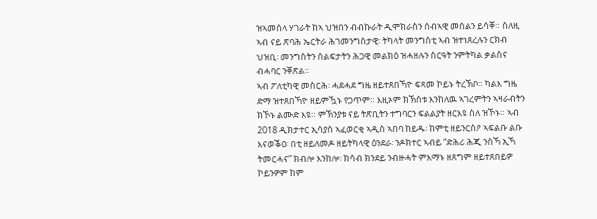ዝኣመሰላ ሃገራት ከኣ ህዝበን ብብኩራት ዲሞክራስን ሰብኣዊ መሰልን ይሳቐ። ስለዚ ኣብ ናይ ጽባሕ ኤርትራ ሕገመንግስታዊ፡ ትካላት መንግስቲ ኣብ ዝተነጸረሉን ርክብ ህዝቢ፡ መንግስትን ሰልፍታትን ሕጋዊ መልክዕ ዝሓዘሉን ስርዓት ንምትካል ቃልስና ብሓባር ንቐጽል።
ኣብ ፖለቲካዊ መስርሕ፡ ሓደሓደ ግዜ ዘይተጸበኻዮ ፍጻመ ኮይኑ ትረኽቦ። ካልእ ግዜ ድማ ዝተጸበኻዮ ዘይምዃኑ የጋጥም። እዚኦም ክኽሰቱ እንከለዉ ኣገረምትን ኣዛራብትን ክኾኑ ልሙድ እዩ። ምኽንያቱ ናይ ትጽቢትን ተግባርን ፍልልያት ዘርእዩ ስለ ዝኾኑ። ኣብ 2018 ዲክታተር ኢሳያስ ኣፈወርቂ ኣዲስ ኣበባ ከይዱ፡ ከምቲ ዘይንርስዖ ኣፍልቡ ልቡ እናወቕዐ፡ በቲ ዘይለመዶ ዘይትካላዊ ዕንደራ፡ ንዶክተር ኣብይ “ድሕሪ ሕጂ ንስኻ ኢኻ ትመርሓና” ክብሎ እንከሎ፡ ክሳብ ክንደይ ንብዙሓት ምእማኑ ዘጸግም ዘይተጸበይዎ ኮይንዎም ከም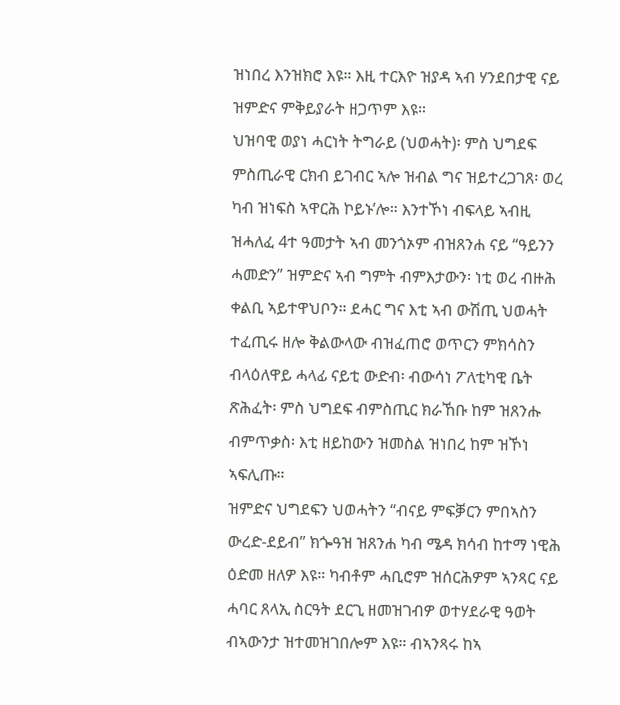ዝነበረ እንዝክሮ እዩ። እዚ ተርእዮ ዝያዳ ኣብ ሃንደበታዊ ናይ ዝምድና ምቅይያራት ዘጋጥም እዩ።
ህዝባዊ ወያነ ሓርነት ትግራይ (ህወሓት)፡ ምስ ህግደፍ ምስጢራዊ ርክብ ይገብር ኣሎ ዝብል ግና ዝይተረጋገጸ፡ ወረ ካብ ዝነፍስ ኣዋርሕ ኮይኑ’ሎ። እንተኾነ ብፍላይ ኣብዚ ዝሓለፈ 4ተ ዓመታት ኣብ መንጎኦም ብዝጸንሐ ናይ “ዓይንን ሓመድን” ዝምድና ኣብ ግምት ብምእታውን፡ ነቲ ወረ ብዙሕ ቀልቢ ኣይተዋህቦን። ደሓር ግና እቲ ኣብ ውሽጢ ህወሓት ተፈጢሩ ዘሎ ቅልውላው ብዝፈጠሮ ወጥርን ምክሳስን ብላዕለዋይ ሓላፊ ናይቲ ውድብ፡ ብውሳነ ፖለቲካዊ ቤት ጽሕፈት፡ ምስ ህግደፍ ብምስጢር ክራኸቡ ከም ዝጸንሑ ብምጥቃስ፡ እቲ ዘይከውን ዝመስል ዝነበረ ከም ዝኾነ ኣፍሊጡ።
ዝምድና ህግደፍን ህወሓትን “ብናይ ምፍቓርን ምበኣስን ውረድ-ደይብ” ክጐዓዝ ዝጸንሐ ካብ ሜዳ ክሳብ ከተማ ነዊሕ ዕድመ ዘለዎ እዩ። ካብቶም ሓቢሮም ዝሰርሕዎም ኣንጻር ናይ ሓባር ጸላኢ ስርዓት ደርጊ ዘመዝገብዎ ወተሃደራዊ ዓወት ብኣውንታ ዝተመዝገበሎም እዩ። ብኣንጻሩ ከኣ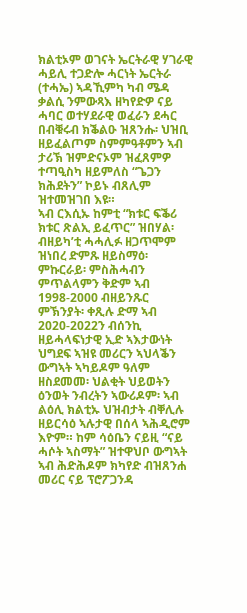ክልቲኦም ወገናት ኤርትራዊ ሃገራዊ ሓይሊ ተጋድሎ ሓርነት ኤርትራ (ተሓኤ) ኣዳኺምካ ካብ ሜዳ ቃልሲ ንምውጻእ ዘካየድዎ ናይ ሓባር ወተሃደራዊ ወፈራን ደሓር በብቑሩብ ክቕልዑ ዝጸንሑ፡ ህዝቢ ዘይፈልጦም ስምምዓቶምን ኣብ ታሪኽ ዝምድናኦም ዝፈጸምዎ ተጣዒስካ ዘይምለስ “ጌጋን ክሕደትን” ኮይኑ ብጸሊም ዝተመዝገበ እዩ።
ኣብ ርእሲኡ ከምቲ “ክቱር ፍቕሪ ክቱር ጽልኢ ይፈጥር” ዝበሃል፡ ብዘይካ’ቲ ሓሓሊፉ ዘጋጥሞም ዝነበረ ድምጹ ዘይስማዕ፡ ምኩርራይ፡ ምስሕሓብን ምጥልላምን ቅድም ኣብ 1998-2000 ብዘይንጹር ምኽንያት፡ ቀጺሉ ድማ ኣብ 2020-2022ን ብሰንኪ ዘይሓላፍነታዊ ኢድ ኣእታውነት ህግደፍ ኣዝዩ መሪርን ኣህላቕን ውግኣት ኣካይዶም ዓለም ዘስደመመ፡ ህልቂት ህይወትን ዕንወት ንብረትን ኣውሪዶም፡ ኣብ ልዕሊ ክልቲኡ ህዝብታት ብቐሊሉ ዘይርሳዕ ኣሉታዊ በሰላ ኣሕዲሮም እዮም። ከም ሳዕቤን ናይዚ “ናይ ሓሶት ኣስማት” ዝተዋህቦ ውግኣት ኣብ ሕድሕዶም ክካየድ ብዝጸንሐ መሪር ናይ ፕሮፖጋንዳ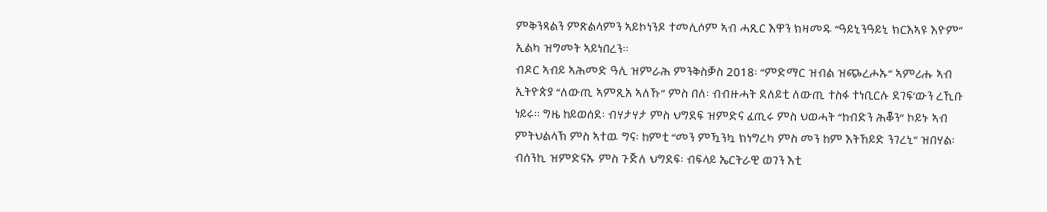ምቅንጻልን ምጽልላምን ኣይኮነንዶ ተመሊሶም ኣብ ሓጺር እዋን ክዛመዱ “ዓይኒንዓይኒ ክርእኣዩ እዮም” ኢልካ ዝግመት ኣይነበረን።
ብዶር ኣብይ ኣሕመድ ዓሊ ዝምራሕ ምንቅስቓስ 2018፡ “ምድማር ዝብል ዝጭረሖኡ” ኣምሪሑ ኣብ ኢትዮጵያ “ለውጢ ኣምጺአ ኣለኹ” ምስ በለ፡ ብብዙሓት ደለይቲ ለውጢ ተስፋ ተነቢርሉ ደገፍ’ውን ረኺቡ ነይሩ። ግዜ ከይወሰደ፡ ብሃታሃታ ምስ ህግደፍ ዝምድና ፈጢሩ ምስ ህወሓት “ከብድን ሕቖን” ኮይኑ ኣብ ምትህልላኽ ምስ ኣተዉ ግና፡ ከምቲ “መን ምዃንኳ ክነግረካ ምስ መን ከም እትኸይድ ንገረኒ” ዝበሃል፡ ብሰንኪ ዝምድናኡ ምስ ጉጅለ ህግደፍ፡ ብፍላይ ኤርትራዊ ወገን እቲ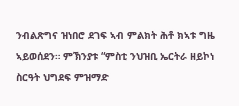ንብልጽግና ዝነበሮ ደገፍ ኣብ ምልክት ሕቶ ክኣቱ ግዜ ኣይወሰደን። ምኽንያቱ “ምስቲ ንህዝቢ ኤርትራ ዘይኮነ ስርዓት ህግደፍ ምዝማድ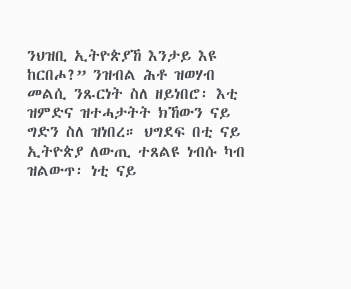ንህዝቢ ኢትዮጵያኸ እንታይ እዩ ከርበሖ?” ንዝብል ሕቶ ዝወሃብ መልሲ ንጹርነት ስለ ዘይነበሮ፡ እቲ ዝምድና ዝተሓታትት ክኸውን ናይ ግድን ስለ ዝነበረ። ህግደፍ በቲ ናይ ኢትዮጵያ ለውጢ ተጸልዩ ነብሱ ካብ ዝልውጥ፡ ነቲ ናይ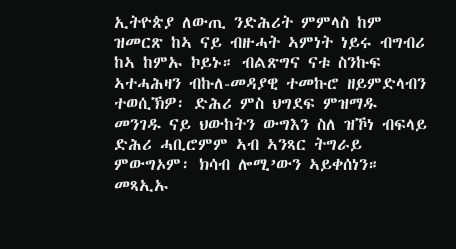ኢትዮጵያ ለውጢ ንድሕሪት ምምላስ ከም ዝመርጽ ከኣ ናይ ብዙሓት ኣምነት ነይሩ ብግብሪ ከኣ ከምኡ ኮይኑ። ብልጽግና ናቱ ስንኩፍ ኣተሓሕዛን ብኩለ-መዳያዊ ተመኩሮ ዘይምድላብን ተወሲኽዎ፡ ድሕሪ ምስ ህግደፍ ምዝማዱ መንገዱ ናይ ህውከትን ውግእን ስለ ዝኾነ ብፍላይ ድሕሪ ሓቢሮምም ኣብ ኣንጻር ትግራይ ምውግኦም፡ ክሳብ ሎሚ’ውን ኣይቀሰነን። መጻኢኡ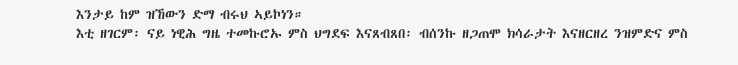እንታይ ከም ዝኸውን ድማ ብሩህ ኣይኮነን።
እቲ ዘገርም፡ ናይ ነዊሕ ግዜ ተመኩሮኡ ምስ ህግደፍ እናጸብጸበ፡ ብሰንኩ ዘጋጠሞ ክሳራታት እናዘርዘረ ንዝምድና ምስ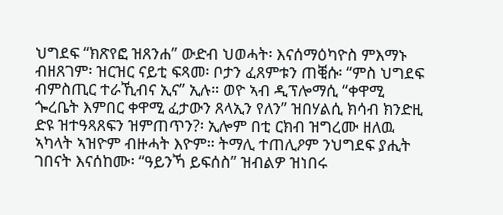ህግደፍ “ክጽየፎ ዝጸንሐ” ውድብ ህወሓት፡ እናሰማዕካዮስ ምእማኑ ብዘጸገም፡ ዝርዝር ናይቲ ፍጻመ፡ ቦታን ፈጸምቱን ጠቒሱ፡ “ምስ ህግደፍ ብምስጢር ተራኺብና ኢና” ኢሉ። ወዮ ኣብ ዲፕሎማሲ “ቀዋሚ ጐረቤት እምበር ቀዋሚ ፈታውን ጸላኢን የለን” ዝበሃልሲ ክሳብ ክንድዚ ድዩ ዝተዓጻጸፍን ዝምጠጥን?፡ ኢሎም በቲ ርክብ ዝግረሙ ዘለዉ ኣካላት ኣዝዮም ብዙሓት እዮም። ትማሊ ተጠሊዖም ንህግደፍ ያሒት ገበናት እናሰከሙ፡ “ዓይንኻ ይፍሰስ” ዝብልዎ ዝነበሩ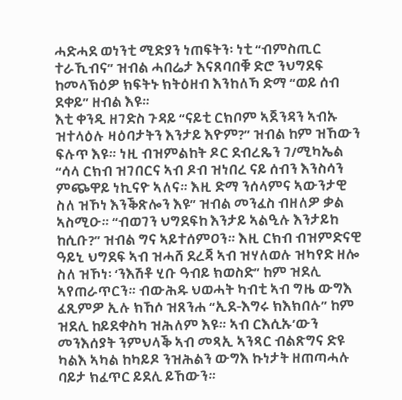ሓድሓደ ወነንቲ ሚድያን ነጠፍትን፡ ነቲ “ብምስጢር ተራኺብና” ዝብል ሓበሬታ እናጸባበቑ ድሮ ንህግደፍ ከመላኽዕዎ ክፍትኑ ክትዕዘብ እንከለኻ ድማ “ወይ ሰብ ደቀይ” ዘብል እዩ።
እቲ ቀንዲ ዘገድስ ጉዳይ “ናይቲ ርክቦም ኣጀንዳን ኣብኡ ዝተላዕሉ ዛዕባታትን እንታይ እዮም?” ዝብል ከም ዝኸውን ፍሉጥ እዩ። ነዚ ብዝምልከት ዶር ደብረጼን ገ/ሚካኤል “ሳላ ርክብ ዝገበርና ኣብ ዶብ ዝነበረ ናይ ሰብን እንስሳን ምጭዋይ ነኪናዮ ኣለና። እዚ ድማ ንሰላምና ኣውንታዊ ስለ ዝኾነ እንቕጽሎን እዩ” ዝብል መንፈስ ብዘለዎ ቃል ኣስሚዑ። “ብወገን ህግደፍከ እንታይ ኣልዒሉ እንታይከ ከሲቡ?” ዝብል ግና ኣይተሰምዐን። እዚ ርክብ ብዝምድናዊ ዓይኒ ህግደፍ ኣብ ዝሓሸ ደረጃ ኣብ ዝሃለወሉ ዝካየድ ዘሎ ስለ ዝኾነ፡ ‘ንእሽቶ ሂቡ ዓብይ ክወስድ” ከም ዝደሊ ኣየጠራጥርን። ብውሕዱ ህወሓት ካብቲ ኣብ ግዜ ውግእ ፈጺምዎ ኢሉ ክኸሶ ዝጸንሐ “ኢደ-እግሩ ክእክበሉ” ከም ዝደሊ ከይደቀስካ ዝሕለም እዩ። ኣብ ርእሲኡ’ውን መንእሰያት ንምህላቕ ኣብ መጻኢ ኣንጻር ብልጽግና ድዩ ካልእ ኣካል ከካይዶ ንዝሕልን ውግእ ኩነታት ዘጠጣሓሉ ባይታ ክፈጥር ይደሊ ይኸውን።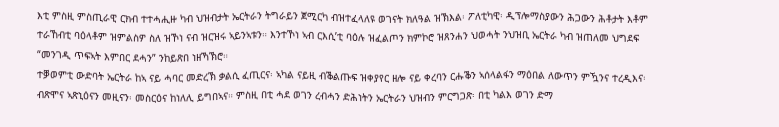እቲ ምስዚ ምስጢራዊ ርክብ ተተሓሒዙ ካብ ህዝብታት ኤርትራን ትግራይን ጀሚርካ ብዝተፈላለዩ ወገናት ክለዓል ዝኽእል፡ ፖለቲካዊ፡ ዲፕሎማስያውን ሕጋውን ሕቶታት እቶም ተራኸብቲ ባዕላቶም ዝምልስዎ ስለ ዝኾነ ናብ ዝርዝሩ ኣይንኣቱን። እንተኾነ ኣብ ርእሲ’ቲ ባዕሉ ዝፈልጦን ክምኮሮ ዝጸንሐን ህወሓት ንህዝቢ ኤርትራ ካብ ዝጠለመ ህግደፍ “መንገዲ ጥፍኣት እምበር ደሓን” ንከይጽበ ነዘኻኽሮ።
ተቓወምቲ ውድባት ኤርትራ ከኣ ናይ ሓባር መድረኽ ቃልሲ ፈጢርና፡ ኣካል ናይዚ ብቕልጡፍ ዝቀያየር ዘሎ ናይ ቀረባን ርሑቕን ኣሰላልፋን ማዕበል ለውጥን ምዃንና ተረዲእና፡ ብጽሞና ኣጽኒዕናን መዚናን፡ መስርዕና ከነለሊ ይግበኣና። ምስዚ በቲ ሓደ ወገን ረብሓን ድሕነትን ኤርትራን ህዝብን ምርግጋጽ፡ በቲ ካልእ ወገን ድማ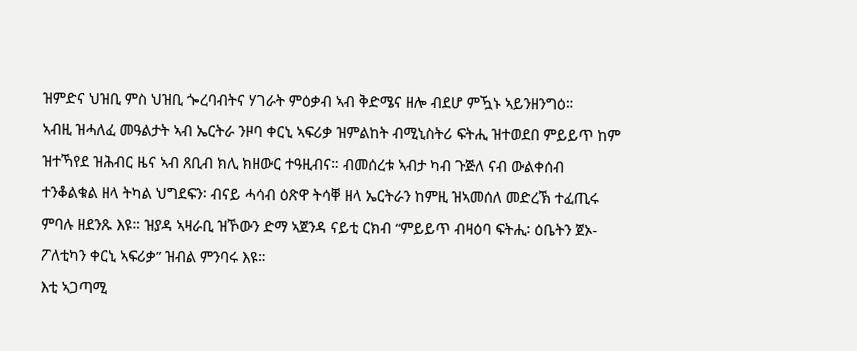ዝምድና ህዝቢ ምስ ህዝቢ ጐረባብትና ሃገራት ምዕቃብ ኣብ ቅድሜና ዘሎ ብደሆ ምዃኑ ኣይንዘንግዕ።
ኣብዚ ዝሓለፈ መዓልታት ኣብ ኤርትራ ንዞባ ቀርኒ ኣፍሪቃ ዝምልከት ብሚኒስትሪ ፍትሒ ዝተወደበ ምይይጥ ከም ዝተኻየደ ዝሕብር ዜና ኣብ ጸቢብ ክሊ ክዘውር ተዓዚብና። ብመሰረቱ ኣብታ ካብ ጉጅለ ናብ ውልቀሰብ ተንቆልቁል ዘላ ትካል ህግደፍን፡ ብናይ ሓሳብ ዕጽዋ ትሳቐ ዘላ ኤርትራን ከምዚ ዝኣመሰለ መድረኽ ተፈጢሩ ምባሉ ዘደንጹ እዩ። ዝያዳ ኣዛራቢ ዝኾውን ድማ ኣጀንዳ ናይቲ ርክብ “ምይይጥ ብዛዕባ ፍትሒ፡ ዕቤትን ጀኦ-ፖለቲካን ቀርኒ ኣፍሪቃ” ዝብል ምንባሩ እዩ።
እቲ ኣጋጣሚ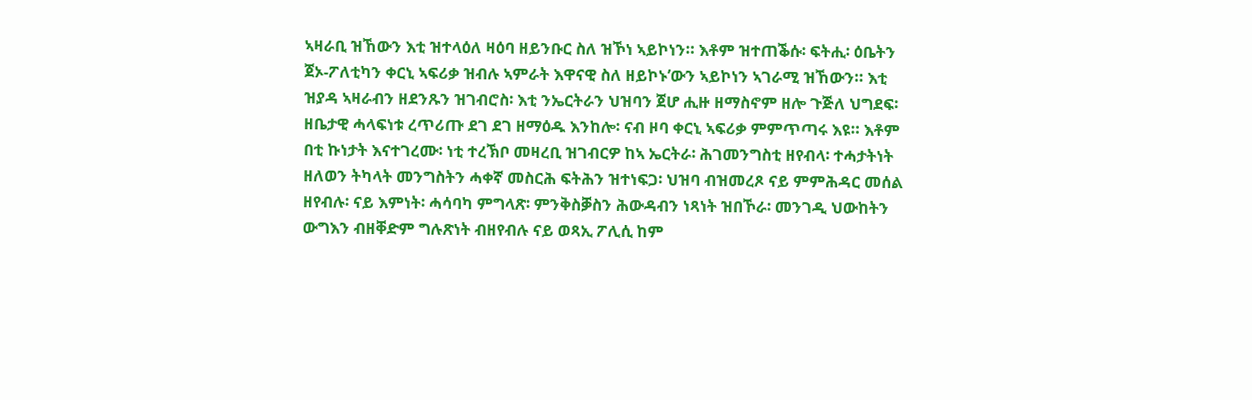ኣዛራቢ ዝኸውን እቲ ዝተላዕለ ዛዕባ ዘይንቡር ስለ ዝኾነ ኣይኮነን። እቶም ዝተጠቕሱ፡ ፍትሒ፡ ዕቤትን ጀኦ-ፖለቲካን ቀርኒ ኣፍሪቃ ዝብሉ ኣምራት እዋናዊ ስለ ዘይኮኑ’ውን ኣይኮነን ኣገራሚ ዝኸውን። እቲ ዝያዳ ኣዛራብን ዘደንጹን ዝገብሮስ፡ እቲ ንኤርትራን ህዝባን ጀሆ ሒዙ ዘማስኖም ዘሎ ጉጅለ ህግደፍ፡ ዘቤታዊ ሓላፍነቱ ረጥሪጡ ደገ ደገ ዘማዕዱ እንከሎ፡ ናብ ዞባ ቀርኒ ኣፍሪቃ ምምጥጣሩ እዩ። እቶም በቲ ኩነታት እናተገረሙ፡ ነቲ ተረኽቦ መዛረቢ ዝገብርዎ ከኣ ኤርትራ፡ ሕገመንግስቲ ዘየብላ፡ ተሓታትነት ዘለወን ትካላት መንግስትን ሓቀኛ መስርሕ ፍትሕን ዝተነፍጋ፡ ህዝባ ብዝመረጾ ናይ ምምሕዳር መሰል ዘየብሉ፡ ናይ እምነት፡ ሓሳባካ ምግላጽ፡ ምንቅስቓስን ሕውዳብን ነጻነት ዝበኾራ፡ መንገዲ ህውከትን ውግእን ብዘቐድም ግሉጽነት ብዘየብሉ ናይ ወጻኢ ፖሊሲ ከም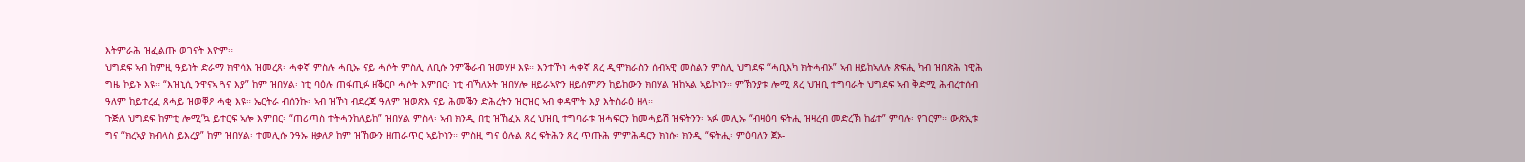እትምራሕ ዝፈልጡ ወገናት እዮም።
ህግደፍ ኣብ ከምዚ ዓይነት ድራማ ክዋሳእ ዝመረጸ፡ ሓቀኛ ምስሉ ሓቢኡ ናይ ሓሶት ምስሊ ለቢሱ ንምቕራብ ዝመሃዞ እዩ። እንተኾነ ሓቀኛ ጸረ ዲሞክራስን ሰብኣዊ መስልን ምስሊ ህግደፍ “ሓቢእካ ክትሓብኦ” ኣብ ዘይከኣለሉ ጽፍሒ ካብ ዝበጽሕ ነዊሕ ግዜ ኮይኑ እዩ። “እዝኒሲ ንዋናኣ ጓና እያ” ከም ዝበሃል፡ ነቲ ባዕሉ ጠፋጢፉ ዘቕርቦ ሓሶት እምበር፡ ነቲ ብኻለኦት ዝበሃሎ ዘይራኣዮን ዘይሰምዖን ከይከውን ክበሃል ዝከኣል ኣይኮነን። ምኽንያቱ ሎሚ ጸረ ህዝቢ ተግባራት ህግደፍ ኣብ ቅድሚ ሕብረተሰብ ዓለም ከይተረፈ ጸሓይ ዝወቐዖ ሓቂ እዩ። ኤርትራ ብሰንኩ፡ ኣብ ዝኾነ ብደረጃ ዓለም ዝወጽእ ናይ ሕመቕን ድሕረትን ዝርዝር ኣብ ቀዳሞት እያ እትስራዕ ዘላ።
ጉጅለ ህግደፍ ከምቲ ሎሚ’ኳ ይተርፍ ኣሎ እምበር፡ “ጠሪጣስ ተትሓንከለይከ” ዝበሃል ምስላ፡ ኣብ ክንዲ በቲ ዝኸፈአ ጸረ ህዝቢ ተግባራቱ ዝሓፍርን ከመሓይሽ ዝፍትንን፡ ኣፉ መሊኡ “ብዛዕባ ፍትሒ ዝዛረብ መድረኽ ከፊተ” ምባሉ፡ የገርም። ውጽኢቱ ግና “ክረኣያ ክብላስ ይእረያ” ከም ዝበሃል፡ ተመሊሱ ንዓኡ ዘቃለዖ ከም ዝኸውን ዘጠራጥር ኣይኮነን። ምስዚ ግና ዕሉል ጸረ ፍትሕን ጸረ ጥጡሕ ምምሕዳርን ክነሱ፡ ክንዲ “ፍትሒ፡ ምዕባለን ጀኦ-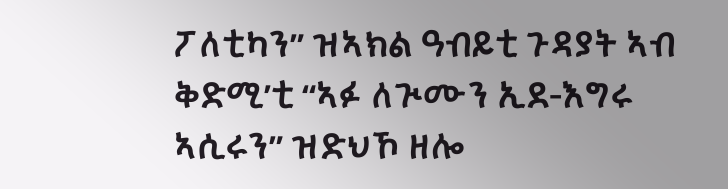ፖለቲካን” ዝኣክል ዓብይቲ ጉዳያት ኣብ ቅድሚ’ቲ “ኣፉ ለጒሙን ኢደ-እግሩ ኣሲሩን” ዝድህኾ ዘሎ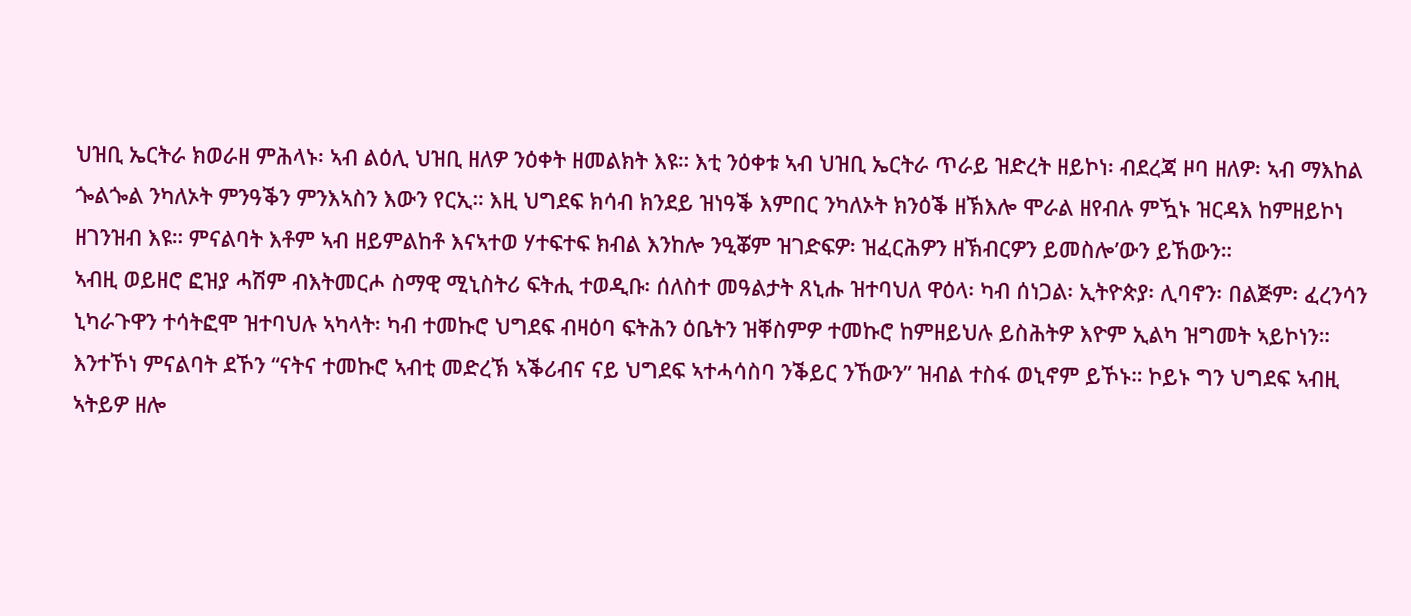ህዝቢ ኤርትራ ክወራዘ ምሕላኑ፡ ኣብ ልዕሊ ህዝቢ ዘለዎ ንዕቀት ዘመልክት እዩ። እቲ ንዕቀቱ ኣብ ህዝቢ ኤርትራ ጥራይ ዝድረት ዘይኮነ፡ ብደረጃ ዞባ ዘለዎ፡ ኣብ ማእከል ጐልጐል ንካለኦት ምንዓቕን ምንእኣስን እውን የርኢ። እዚ ህግደፍ ክሳብ ክንደይ ዝነዓቕ እምበር ንካለኦት ክንዕቕ ዘኽእሎ ሞራል ዘየብሉ ምዃኑ ዝርዳእ ከምዘይኮነ ዘገንዝብ እዩ። ምናልባት እቶም ኣብ ዘይምልከቶ እናኣተወ ሃተፍተፍ ክብል እንከሎ ንዒቖም ዝገድፍዎ፡ ዝፈርሕዎን ዘኽብርዎን ይመስሎ’ውን ይኸውን።
ኣብዚ ወይዘሮ ፎዝያ ሓሽም ብእትመርሖ ስማዊ ሚኒስትሪ ፍትሒ ተወዲቡ፡ ሰለስተ መዓልታት ጸኒሑ ዝተባህለ ዋዕላ፡ ካብ ሰነጋል፡ ኢትዮጵያ፡ ሊባኖን፡ በልጅም፡ ፈረንሳን ኒካራጉዋን ተሳትፎሞ ዝተባህሉ ኣካላት፡ ካብ ተመኩሮ ህግደፍ ብዛዕባ ፍትሕን ዕቤትን ዝቐስምዎ ተመኩሮ ከምዘይህሉ ይስሕትዎ እዮም ኢልካ ዝግመት ኣይኮነን። እንተኾነ ምናልባት ደኾን “ናትና ተመኩሮ ኣብቲ መድረኽ ኣቕሪብና ናይ ህግደፍ ኣተሓሳስባ ንቕይር ንኸውን” ዝብል ተስፋ ወኒኖም ይኾኑ። ኮይኑ ግን ህግደፍ ኣብዚ ኣትይዎ ዘሎ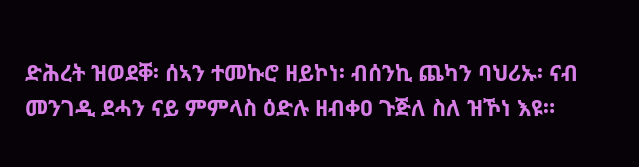ድሕረት ዝወደቐ፡ ሰኣን ተመኩሮ ዘይኮነ፡ ብሰንኪ ጨካን ባህሪኡ፡ ናብ መንገዲ ደሓን ናይ ምምላስ ዕድሉ ዘብቀዐ ጉጅለ ስለ ዝኾነ እዩ።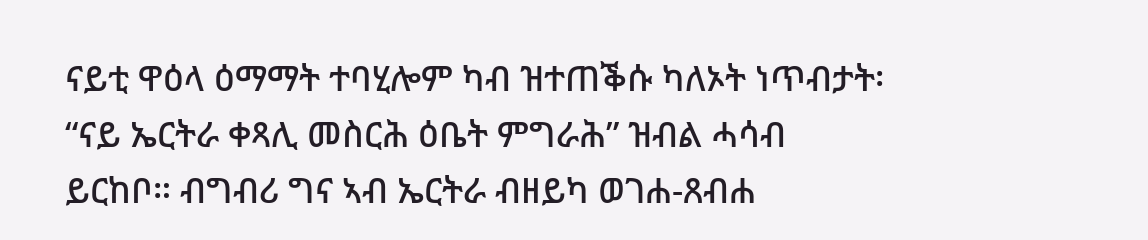ናይቲ ዋዕላ ዕማማት ተባሂሎም ካብ ዝተጠቕሱ ካለኦት ነጥብታት፡ “ናይ ኤርትራ ቀጻሊ መስርሕ ዕቤት ምግራሕ” ዝብል ሓሳብ ይርከቦ። ብግብሪ ግና ኣብ ኤርትራ ብዘይካ ወገሐ-ጸብሐ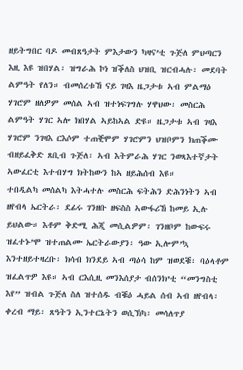ዘይትግበር ባዶ መብጸዓታት ምእታውን ካዛና’ቲ ጉጅለ ምህጣርን እዚ እዩ ዝበሃል፡ ዝግራሕ ኮነ ዝቕለስ ህዝቢ ዝርብሓሉ፡ መደባት ልምዓት የለን። ብመሰረቱኸ ናይ ገዛእ ዜጋታቱ ኣብ ምልማዕ ሃገሮም ዘለዎም መሰል ኣብ ዝተነፍገግሉ ሃዋህው፡ መስርሕ ልምዓት ሃገር ኣሎ ክበሃል ኣይከኣል ድዩ። ዜጋታቱ ኣብ ገዛእ ሃገሮም ንገዛእ ርእሶም ተጠቒሞም ሃገሮምን ህዝቦምን ክጠቕሙ ብዘይፈቅድ ጸቢብ ጉጅለ፡ ኣብ እትምራሕ ሃገር ንወጻእተኛታት ኣውፈርቲ እተብሃግ ክትከውን ከኣ ዘይሕሰብ እዩ።
ተበዲልካ መሰልካ እትሓተሉ መስርሕ ፍትሕን ድሕንነትን ኣብ ዘየብላ ኤርትራ፡ ደፊሩ ገንዘቡ ዘፍስስ ኣውፋሪኸ ከመይ ኢሉ ይህልው። እቶም ቅድሚ ሕጂ መሲልዎም፡ ገንዘቦም ከውፍሩ ዝፈተኑ’ሞ ዝተጠልሙ ኤርትራውያን፡ ዓው ኢሎም’ኳ እንተዘይተዛረቡ፡ ክሳብ ክንደይ ኣብ ጣዕሳ ከም ዝወደቑ፡ ባዕላቶም ዝፈልጥዎ እዩ። ኣብ ርእሲዚ መንእሰያታ ብሰንክ’ቲ “መንግስቲ እየ” ዝብል ጉጅለ ስለ ዝተሰዱ ብቑዕ ሓይል ሰብ ኣብ ዘየብላ፡ ቀረብ ማይ፡ ጸዓትን ኢንተርኔትን ወሲኽካ፡ መሳለጥያ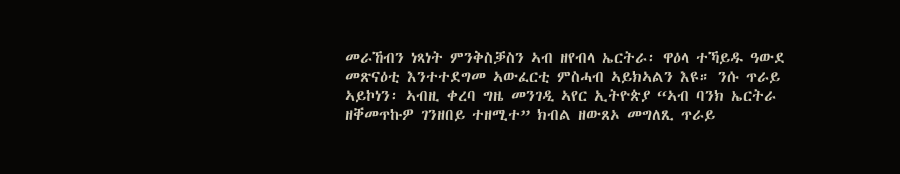መራኸብን ነጻነት ምንቅስቓስን ኣብ ዘየብላ ኤርትራ፡ ዋዕላ ተኻይዱ ዓውደ መጽናዕቲ እንተተደግመ ኣውፈርቲ ምስሓብ ኣይክኣልን እዩ። ንሱ ጥራይ ኣይኮነን፡ ኣብዚ ቀረባ ግዜ መንገዲ ኣየር ኢትዮጵያ “ኣብ ባንክ ኤርትራ ዘቐመጥኩዎ ገንዘበይ ተዘሚተ” ክብል ዘውጸኦ መግለጺ ጥራይ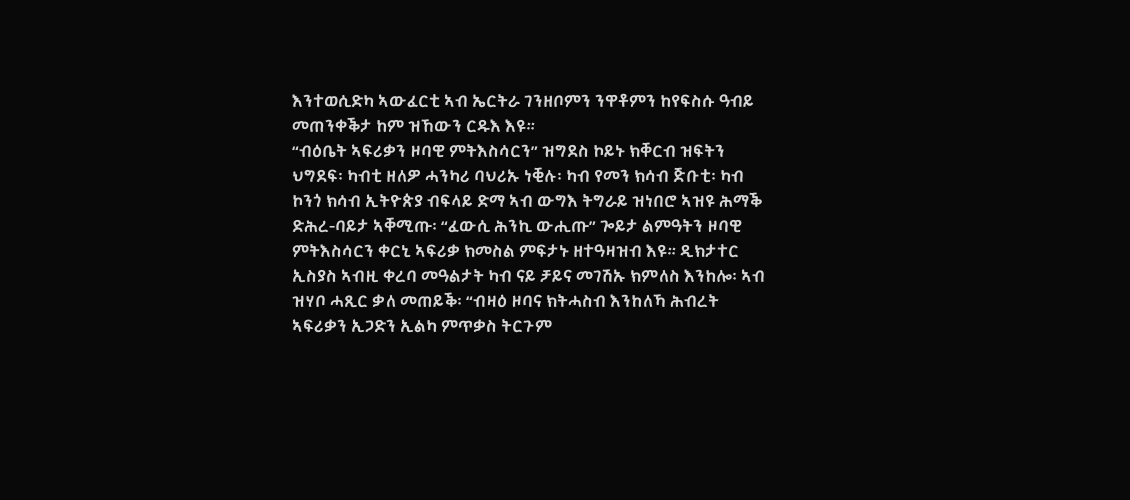እንተወሲድካ ኣውፈርቲ ኣብ ኤርትራ ገንዘቦምን ንዋቶምን ከየፍስሱ ዓብይ መጠንቀቕታ ከም ዝኸውን ርዱእ እዩ።
“ብዕቤት ኣፍሪቃን ዞባዊ ምትእስሳርን” ዝግደስ ኮይኑ ክቐርብ ዝፍትን ህግደፍ፡ ካብቲ ዘለዎ ሓንካሪ ባህሪኡ ነቒሉ፡ ካብ የመን ክሳብ ጅቡቲ፡ ካብ ኮንጎ ክሳብ ኢትዮጵያ ብፍላይ ድማ ኣብ ውግእ ትግራይ ዝነበሮ ኣዝዩ ሕማቕ ድሕረ-ባይታ ኣቐሚጡ፡ “ፈውሲ ሕንኪ ውሒጡ” ጐይታ ልምዓትን ዞባዊ ምትእስሳርን ቀርኒ ኣፍሪቃ ክመስል ምፍታኑ ዘተዓዛዝብ እዩ። ዲክታተር ኢስያስ ኣብዚ ቀረባ መዓልታት ካብ ናይ ቻይና መገሽኡ ክምለስ እንከሎ፡ ኣብ ዝሃቦ ሓጺር ቃለ መጠይቕ፡ “ብዛዕ ዞባና ክትሓስብ እንከለኻ ሕብረት ኣፍሪቃን ኢጋድን ኢልካ ምጥቃስ ትርጉም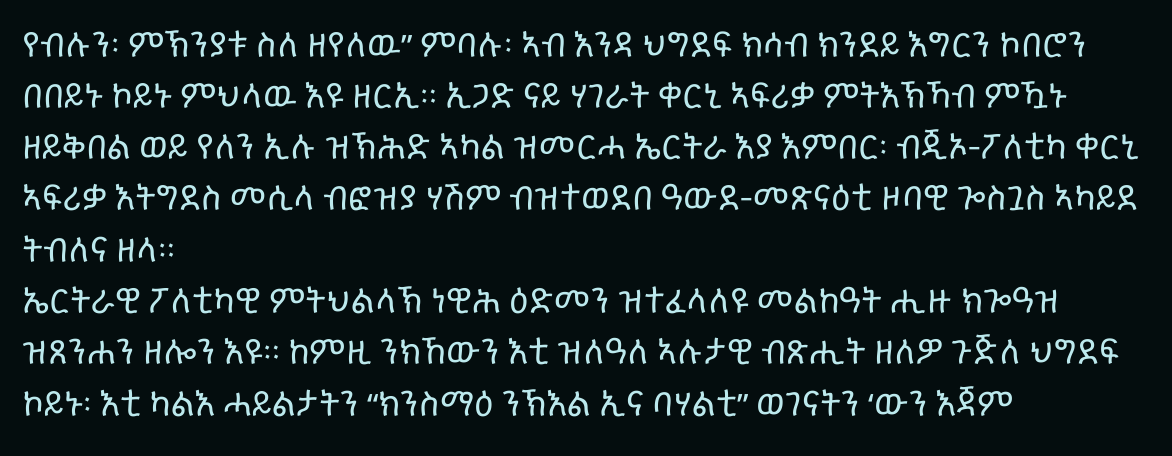የብሉን፡ ምኽንያቱ ስለ ዘየለዉ” ምባሉ፡ ኣብ እንዳ ህግደፍ ክሳብ ክንደይ እግርን ኮበሮን በበይኑ ኮይኑ ምህላዉ እዩ ዘርኢ። ኢጋድ ናይ ሃገራት ቀርኒ ኣፍሪቃ ምትእኽኻብ ምዃኑ ዘይቅበል ወይ የለን ኢሉ ዝኽሕድ ኣካል ዝመርሓ ኤርትራ እያ እምበር፡ ብጂኦ-ፖለቲካ ቀርኒ ኣፍሪቃ እትግደስ መሲላ ብፎዝያ ሃሽም ብዝተወደበ ዓውደ-መጽናዕቲ ዞባዊ ጐስጓስ ኣካይደ ትብለና ዘላ።
ኤርትራዊ ፖለቲካዊ ምትህልላኽ ነዊሕ ዕድመን ዝተፈላለዩ መልከዓት ሒዙ ክጐዓዝ ዝጸንሐን ዘሎን እዩ። ከምዚ ንክኸውን እቲ ዝለዓለ ኣሉታዊ ብጽሒት ዘለዎ ጉጅለ ህግደፍ ኮይኑ፡ እቲ ካልእ ሓይልታትን “ክንስማዕ ንኽእል ኢና ባሃልቲ” ወገናትን ‘ውን እጃም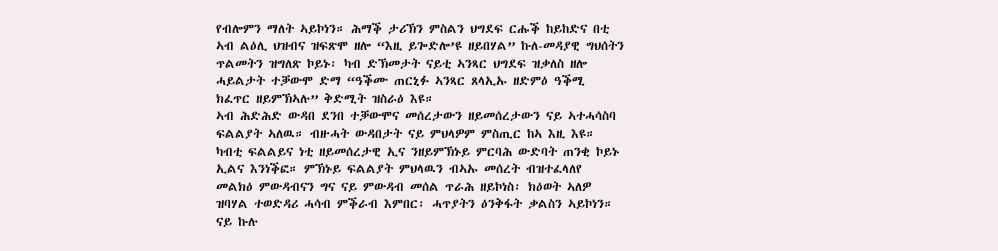የብሎምን ማለት ኣይኮነን። ሕማቕ ታሪኽን ምስልን ህግደፍ ርሑቕ ከይከድና በቲ ኣብ ልዕሊ ህዝብና ዝፍጽሞ ዘሎ “እዚ ይጐድሎ’ዩ ዘይበሃል” ኩለ-መዳያዊ ግህሰትን ጥልመትን ዝግለጽ ኮይኑ፡ ካብ ድኽመታት ናይቲ ኣንጻር ህግደፍ ዝቃለስ ዘሎ ሓይልታት ተቓውሞ ድማ “ዓቕሙ ጠርኒፉ ኣንጻር ጸላኢኡ ዘድምዕ ዓቕሚ ክፈጥር ዘይምኽኣሉ” ቅድሚት ዝስራዕ እዩ።
ኣብ ሕድሕድ ውዳበ ደንበ ተቓውሞና መሰረታውን ዘይመሰረታውን ናይ ኣተሓሳስባ ፍልልያት ኣለዉ። ብዙሓት ውዳበታት ናይ ምህላዎም ምስጢር ከኣ እዚ እዩ። ካብቲ ፍልልይና ነቲ ዘይመሰረታዊ ኢና ንዘይምኽኑይ ምርባሕ ውድባት ጠንቂ ኮይኑ ኢልና እንነቕፎ። ምኽኑይ ፍልልያት ምህላዉን ብኣኡ መሰረት ብዝተፈላለየ መልክዕ ምውዳብናን ግና ናይ ምውዳብ መሰል ጥራሕ ዘይኮነስ፡ ክዕወት ኣለዎ ዝባሃል ተወድዳሪ ሓሳብ ምቕራብ እምበር፡ ሓጥያትን ዕንቅፋት ቃልስን ኣይኮነን። ናይ ኩሉ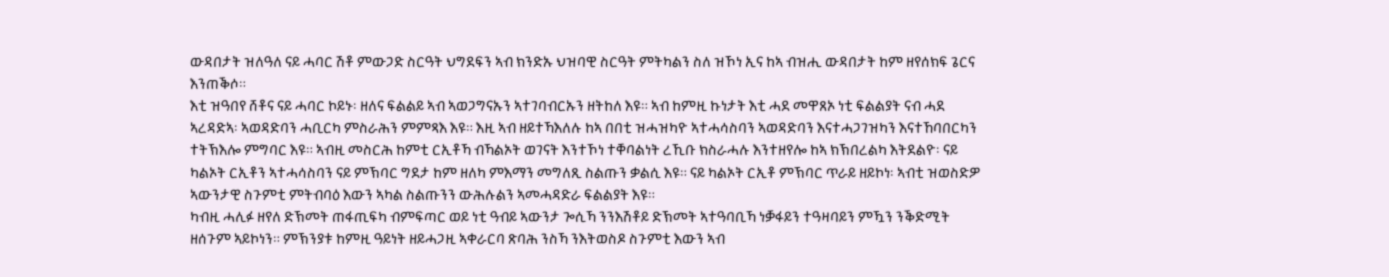ውዳበታት ዝለዓለ ናይ ሓባር ሽቶ ምውጋድ ስርዓት ህግደፍን ኣብ ክንድኡ ህዝባዊ ስርዓት ምትካልን ስለ ዝኾነ ኢና ከኣ ብዝሒ ውዳበታት ከም ዘየሰክፍ ጌርና እንጠቕሶ።
እቲ ዝዓበየ ሸቶና ናይ ሓባር ኮይኑ፡ ዘለና ፍልልይ ኣብ ኣወጋግናኡን ኣተገባብርኡን ዘትከለ እዩ። ኣብ ከምዚ ኩነታት እቲ ሓደ መዋጸኦ ነቲ ፍልልያት ናብ ሓደ ኣረዳድኣ፡ ኣወዳድባን ሓቢርካ ምስራሕን ምምጻእ እዩ። እዚ ኣብ ዘይተኻእለሉ ከኣ በበቲ ዝሓዝካዮ ኣተሓሳስባን ኣወዳድባን እናተሓጋገዝካን እናተኸባበርካን ተትኽእሎ ምግባር እዩ። ኣብዚ መስርሕ ከምቲ ርኢቶኻ ብኻልኦት ወገናት እንተኾነ ተቐባልነት ረኺቡ ክስራሓሉ እንተዘየሎ ከኣ ክኽበረልካ እትደልዮ፡ ናይ ካልኦት ርኢቶን ኣተሓሳስባን ናይ ምኽባር ግደታ ከም ዘለካ ምእማን መግለጺ ስልጡን ቃልሲ እዩ። ናይ ካልኦት ርኢቶ ምኽባር ጥራይ ዘይኮነ፡ ኣብቲ ዝወስድዎ ኣውንታዊ ስጉምቲ ምትብባዕ እውን ኣካል ስልጡንን ውሕሉልን ኣመሓዳድራ ፍልልያት እዩ።
ካብዚ ሓሊፉ ዘየለ ድኽመት ጠፋጢፍካ ብምፍጣር ወይ ነቲ ዓብይ ኣውንታ ጐሲኻ ንንእሽቶይ ድኽመት ኣተዓባቢኻ ነቓፋይን ተዓዛባይን ምዃን ንቕድሚት ዘሰጉም ኣይኮነን። ምኽንያቱ ከምዚ ዓይነት ዘይሓጋዚ ኣቀራርባ ጽባሕ ንስኻ ንእትወስዶ ስጉምቲ እውን ኣብ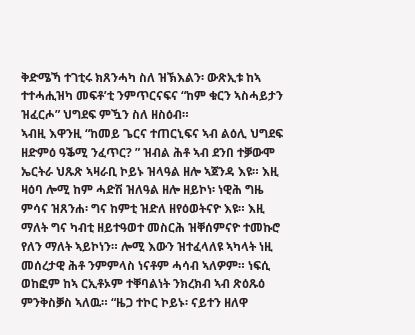ቅድሜኻ ተገቲሩ ክጸንሓካ ስለ ዝኽእልን፡ ውጽኢቱ ከኣ ተተሓሒዝካ መፍቶ’ቲ ንምጥርናፍና “ከም ቁርን ኣስሓይታን ዝፈርሖ” ህግደፍ ምዃን ስለ ዘስዕብ።
ኣብዚ እዋንዚ “ከመይ ጌርና ተጠርኒፍና ኣብ ልዕሊ ህግደፍ ዘድምዕ ዓቕሚ ንፈጥር? ” ዝብል ሕቶ ኣብ ደንበ ተቓውሞ ኤርትራ ህጹጽ ኣዛራቢ ኮይኑ ዝላዓል ዘሎ ኣጀንዳ እዩ። እዚ ዛዕባ ሎሚ ከም ሓድሽ ዝለዓል ዘሎ ዘይኮነ፡ ነዊሕ ግዜ ምሳና ዝጸንሐ፡ ግና ከምቲ ዝድለ ዘየዕወትናዮ እዩ። እዚ ማለት ግና ካብቲ ዘይተዓወተ መስርሕ ዝቐሰምናዮ ተመኩሮ የለን ማለት ኣይኮነን። ሎሚ እውን ዝተፈላለዩ ኣካላት ነዚ መሰረታዊ ሕቶ ንምምላስ ነናቶም ሓሳብ ኣለዎም። ነፍሲ ወከፎም ከኣ ርኢቶኦም ተቐባልነት ንክረክብ ኣብ ጽዕጹዕ ምንቅስቓስ ኣለዉ። “ዜጋ ተኮር ኮይኑ፡ ናይተን ዘለዋ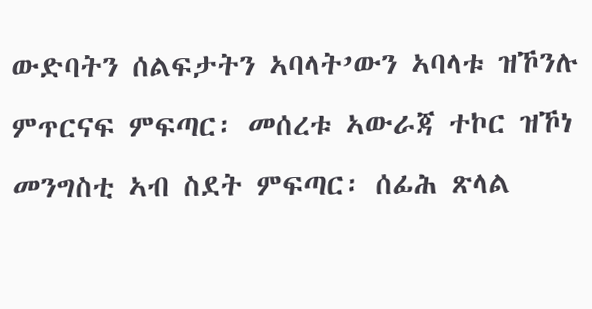ውድባትን ሰልፍታትን ኣባላት’ውን ኣባላቱ ዝኾንሉ ምጥርናፍ ምፍጣር፡ መሰረቱ ኣውራጃ ተኮር ዝኾነ መንግስቲ ኣብ ስደት ምፍጣር፡ ሰፊሕ ጽላል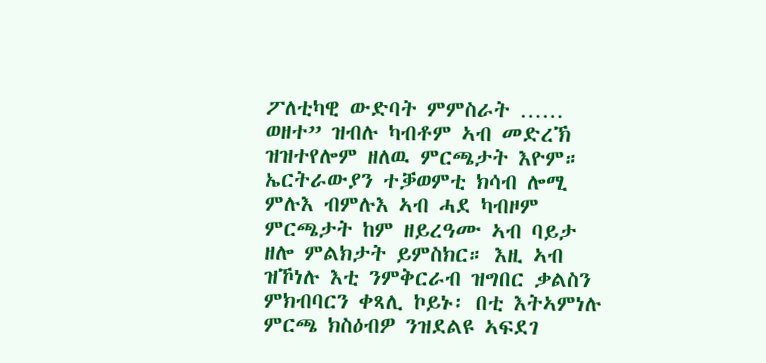ፖለቲካዊ ውድባት ምምስራት …… ወዘተ” ዝብሉ ካብቶም ኣብ መድረኽ ዝዝተየሎም ዘለዉ ምርጫታት እዮም።
ኤርትራውያን ተቓወምቲ ክሳብ ሎሚ ምሉእ ብምሉእ ኣብ ሓደ ካብዞም ምርጫታት ከም ዘይረዓሙ ኣብ ባይታ ዘሎ ምልክታት ይምስክር። እዚ ኣብ ዝኾነሉ እቲ ንምቅርራብ ዝግበር ቃልስን ምክብባርን ቀጻሊ ኮይኑ፡ በቲ እትኣምነሉ ምርጫ ክስዕብዎ ንዝደልዩ ኣፍደገ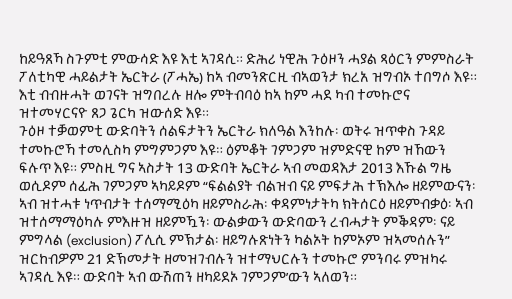ከይዓጸኻ ስጉምቲ ምውሳድ እዩ እቲ ኣገዳሲ። ድሕሪ ነዊሕ ጉዕዞን ሓያል ጻዕርን ምምስራት ፖለቲካዊ ሓይልታት ኤርትራ (ፖሓኤ) ከኣ ብመንጽርዚ ብኣወንታ ክረአ ዝግብኦ ተበግሶ እዩ። እቲ ብብዙሓት ወገናት ዝግበረሉ ዘሎ ምትብባዕ ከኣ ከም ሓደ ካብ ተመኩሮና ዝተመሃርናዮ ጸጋ ጌርካ ዝውሰድ እዩ።
ጉዕዞ ተቓወምቲ ውድባትን ሰልፍታትን ኤርትራ ክለዓል እንከሉ፡ ወትሩ ዝጥቀስ ጉዳይ ተመኩሮኻ ተመሊስካ ምግምጋም እዩ። ዕምቆት ገምጋም ዝምድናዊ ከም ዝኸውን ፍሉጥ እዩ። ምስዚ ግና ኣስታት 13 ውድባት ኤርትራ ኣብ መወዳእታ 2013 እኹል ግዜ ወሲዶም ሰፊሕ ገምጋም ኣካይዶም “ፍልልያት ብልዝብ ናይ ምፍታሕ ተኽእሎ ዘይምውናን፡ ኣብ ዝተሓቱ ነጥብታት ተሰማሚዕካ ዘይምስራሕ፡ ቀዳምነታትካ ክትሰርዕ ዘይምብቃዕ፡ ኣብ ዝተሰማማዕካሉ ምእዙዝ ዘይምዃን፡ ውልቃውን ውድባውን ረብሓታት ምቕዳም፡ ናይ ምግላል (exclusion) ፖሊሲ ምኽታል፡ ዘይግሉጽነትን ካልኦት ከምኦም ዝኣመሰሉን” ዝርከብዎም 21 ድኽመታት ዘመዝገብሉን ዝተማህርሉን ተመኩሮ ምንባሩ ምዝካሩ ኣገዳሲ እዩ። ውድባት ኣብ ውሽጠን ዘካይደኦ ገምጋም’ውን ኣለወን።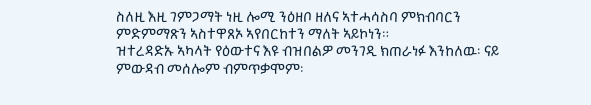ስለዚ እዚ ገምጋማት ነዚ ሎሚ ንዕዘቦ ዘለና ኣተሓሳስባ ምክብባርን ምድምማጽን ኣስተዋጸኦ ኣየበርከተን ማለት ኣይኮነን።
ዝተረዳድኡ ኣካላት የዕውተና እዩ ብዝበልዎ መንገዲ ክጠራነፉ እንከለዉ፡ ናይ ምውዳብ መሰሎም ብምጥቃሞም፡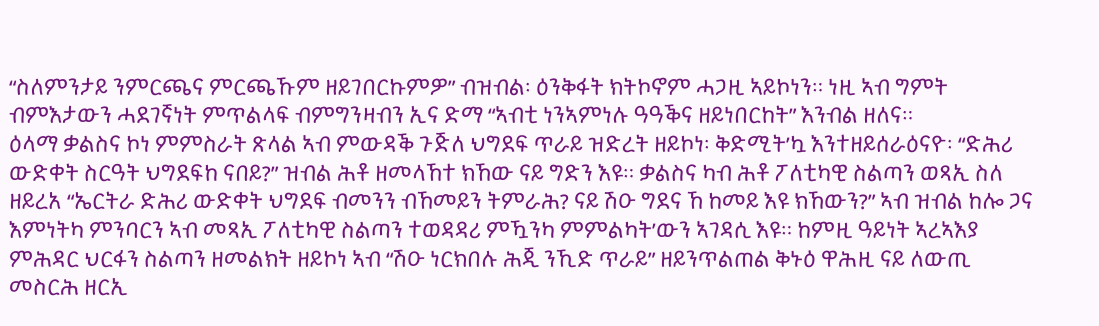“ስለምንታይ ንምርጫና ምርጫኹም ዘይገበርኩምዎ” ብዝብል፡ ዕንቅፋት ክትኮኖም ሓጋዚ ኣይኮነን። ነዚ ኣብ ግምት ብምእታውን ሓደገኛነት ምጥልላፍ ብምግንዛብን ኢና ድማ “ኣብቲ ነንኣምነሉ ዓዓቕና ዘይነበርከት” እንብል ዘለና።
ዕላማ ቃልስና ኮነ ምምስራት ጽላል ኣብ ምውዳቕ ጉጅለ ህግደፍ ጥራይ ዝድረት ዘይኮነ፡ ቅድሚት’ኳ እንተዘይሰራዕናዮ፡ “ድሕሪ ውድቀት ስርዓት ህግደፍከ ናበይ?” ዝብል ሕቶ ዘመላኸተ ክኸው ናይ ግድን እዩ። ቃልስና ካብ ሕቶ ፖለቲካዊ ስልጣን ወጻኢ ስለ ዘይረአ “ኤርትራ ድሕሪ ውድቀት ህግደፍ ብመንን ብኸመይን ትምራሕ? ናይ ሽዑ ግደና ኸ ከመይ እዩ ክኸውን?” ኣብ ዝብል ከሎ ጋና እምነትካ ምንባርን ኣብ መጻኢ ፖለቲካዊ ስልጣን ተወዳዳሪ ምዃንካ ምምልካት’ውን ኣገዳሲ እዩ። ከምዚ ዓይነት ኣረኣእያ ምሕዳር ህርፋን ስልጣን ዘመልክት ዘይኮነ ኣብ “ሽዑ ነርክበሉ ሕጂ ንኺድ ጥራይ” ዘይንጥልጠል ቅኑዕ ዋሕዚ ናይ ለውጢ መስርሕ ዘርኢ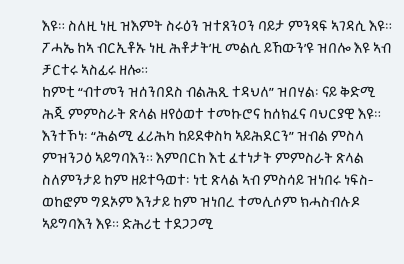እዩ። ስለዚ ነዚ ዝእምት ስሩዕን ዝተጸንዐን ባይታ ምንጻፍ ኣገዳሲ እዩ። ፖሓኤ ከኣ ብርኢቶኡ ነዚ ሕቶታት’ዚ መልሲ ይኸውን’ዩ ዝበሎ እዩ ኣብ ቻርተሩ ኣስፊሩ ዘሎ።
ከምቲ “ብተመን ዝሰንበደስ ብልሕጺ ተዳህለ” ዝበሃል፡ ናይ ቅድሚ ሕጂ ምምስራት ጽላል ዘየዕወተ ተመኩሮና ከሰክፈና ባህርያዊ እዩ። እንተኾነ፡ “ሕልሚ ፈሪሕካ ከይደቀስካ ኣይሕደርን” ዝብል ምስላ ምዝንጋዕ ኣይግባእን። እምበርከ እቲ ፈተነታት ምምስራት ጽላል ስለምንታይ ከም ዘይተዓወተ፡ ነቲ ጽላል ኣብ ምስሳይ ዝነበሩ ነፍስ-ወከፎም ግደኦም እንታይ ከም ዝነበረ ተመሊሶም ክሓስብሉዶ ኣይግባእን እዩ። ድሕሪቲ ተደጋጋሚ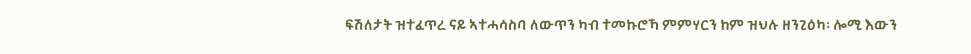ፍሽለታት ዝተፈጥረ ናይ ኣተሓሳስባ ለውጥን ካብ ተመኩሮኻ ምምሃርን ከም ዝህሉ ዘንጊዕካ፡ ሎሚ እውን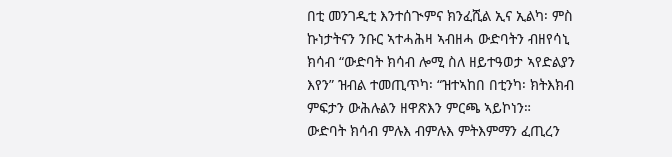በቲ መንገዲቲ እንተሰጒምና ክንፈሺል ኢና ኢልካ፡ ምስ ኩነታትናን ንቡር ኣተሓሕዛ ኣብዘሓ ውድባትን ብዘየሳኒ ክሳብ “ውድባት ክሳብ ሎሚ ስለ ዘይተዓወታ ኣየድልያን እየን” ዝብል ተመጢጥካ፡ “ዝተኣከበ በቲንካ፡ ክትእክብ ምፍታን ውሕሉልን ዘዋጽእን ምርጫ ኣይኮነን።
ውድባት ክሳብ ምሉእ ብምሉእ ምትእምማን ፈጢረን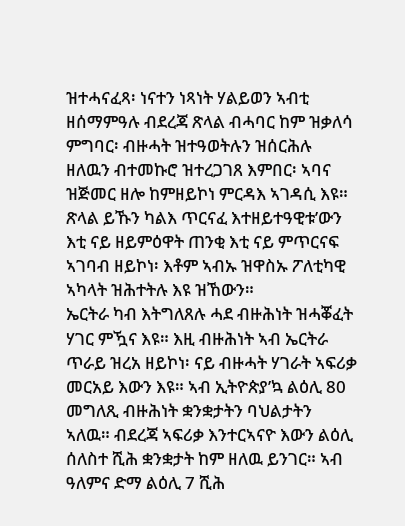ዝተሓናፈጻ፡ ነናተን ነጻነት ሃልይወን ኣብቲ ዘሰማምዓሉ ብደረጃ ጽላል ብሓባር ከም ዝቃለሳ ምግባር፡ ብዙሓት ዝተዓወትሉን ዝሰርሕሉ ዘለዉን ብተመኩሮ ዝተረጋገጸ እምበር፡ ኣባና ዝጅመር ዘሎ ከምዘይኮነ ምርዳእ ኣገዳሲ እዩ። ጽላል ይኹን ካልእ ጥርናፈ እተዘይተዓዊቱ’ውን እቲ ናይ ዘይምዕዋት ጠንቂ እቲ ናይ ምጥርናፍ ኣገባብ ዘይኮነ፡ እቶም ኣብኡ ዝዋስኡ ፖለቲካዊ ኣካላት ዝሕተትሉ እዩ ዝኸውን።
ኤርትራ ካብ እትግለጸሉ ሓደ ብዙሕነት ዝሓቖፈት ሃገር ምዃና እዩ። እዚ ብዙሕነት ኣብ ኤርትራ ጥራይ ዝረአ ዘይኮነ፡ ናይ ብዙሓት ሃገራት ኣፍሪቃ መርአይ እውን እዩ። ኣብ ኢትዮጵያ’ኳ ልዕሊ 80 መግለጺ ብዙሕነት ቋንቋታትን ባህልታትን ኣለዉ። ብደረጃ ኣፍሪቃ እንተርኣናዮ እውን ልዕሊ ሰለስተ ሺሕ ቋንቋታት ከም ዘለዉ ይንገር። ኣብ ዓለምና ድማ ልዕሊ 7 ሺሕ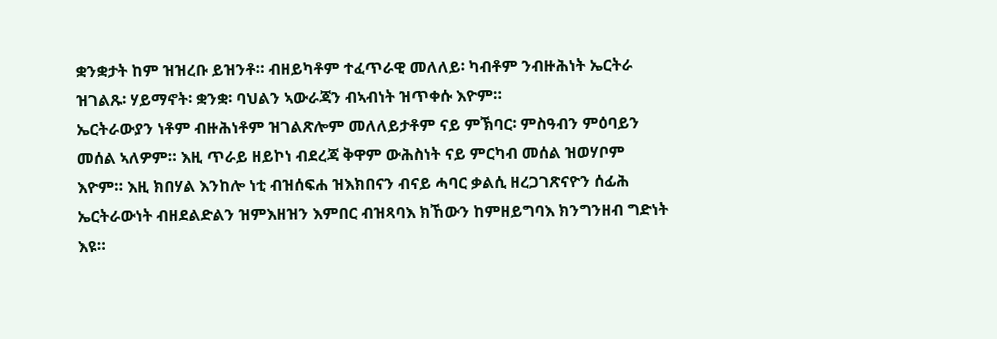ቋንቋታት ከም ዝዝረቡ ይዝንቶ። ብዘይካቶም ተፈጥራዊ መለለይ፡ ካብቶም ንብዙሕነት ኤርትራ ዝገልጹ፡ ሃይማኖት፡ ቋንቋ፡ ባህልን ኣውራጃን ብኣብነት ዝጥቀሱ እዮም።
ኤርትራውያን ነቶም ብዙሕነቶም ዝገልጽሎም መለለይታቶም ናይ ምኽባር፡ ምስዓብን ምዕባይን መሰል ኣለዎም። እዚ ጥራይ ዘይኮነ ብደረጃ ቅዋም ውሕስነት ናይ ምርካብ መሰል ዝወሃቦም እዮም። እዚ ክበሃል እንከሎ ነቲ ብዝሰፍሐ ዝእክበናን ብናይ ሓባር ቃልሲ ዘረጋገጽናዮን ሰፊሕ ኤርትራውነት ብዘደልድልን ዝምእዘዝን እምበር ብዝጻባእ ክኸውን ከምዘይግባእ ክንግንዘብ ግድነት እዩ።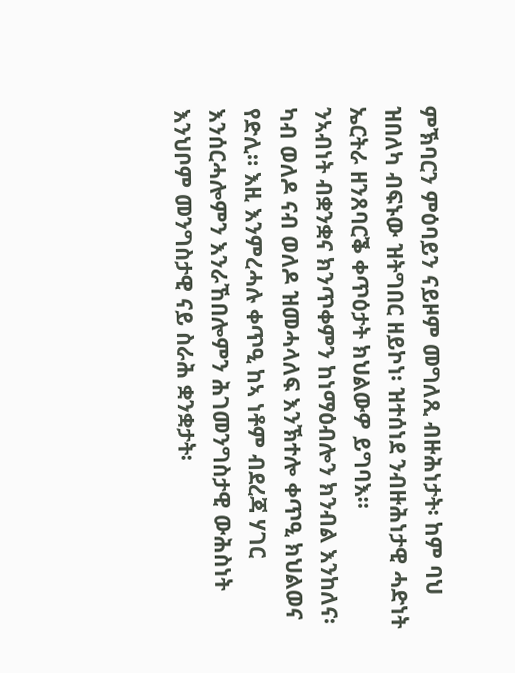ምኽባርን ምዕባይን ናይዞም መግለጺ ብዙሕነታት፡ ከም ባህ ዝበለካ ብፍኑው ዝትግበር ዘይኮነ፡ ዝተሰነደ ንብዙሕነታዊ ሓድነት ኤርትራ ዘንጸባርቕ ቀጥዕታት ክህልውዎ ይግባእ።
ንኣብነት ብቋንቋና ክንጥቀምን ከነማዕብሎን ክንብል እንከለና፡ ካብ ወለዶ ናብ ወለዶ ዝመሓላለፍ እንኽተሎ ቀጥዒ ክህልወና የድሊ። እዚ እንምረሓሉ ቀጥዒ ከኣ ነቶም ብደረጃ ሃገር እንሰርሓሎምን እንራኸበሎምን ሕገመንግስታዊ ውሕስነት እንህቦም መንግስታዊ ናይ ስራሕ ቋንቋታት፡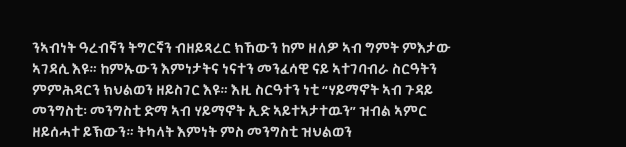ንኣብነት ዓረብኛን ትግርኛን ብዘይጻረር ክኸውን ከም ዘለዎ ኣብ ግምት ምእታው ኣገዳሲ እዩ። ከምኡውን እምነታትና ነናተን መንፈሳዊ ናይ ኣተገባብራ ስርዓትን ምምሕዳርን ክህልወን ዘይስገር እዩ። እዚ ስርዓተን ነቲ “ሃይማኖት ኣብ ጉዳይ መንግስቲ፡ መንግስቲ ድማ ኣብ ሃይማኖት ኢድ ኣይተኣታተዉን” ዝብል ኣምር ዘይሰሓተ ይኽውን። ትካላት እምነት ምስ መንግስቲ ዝህልወን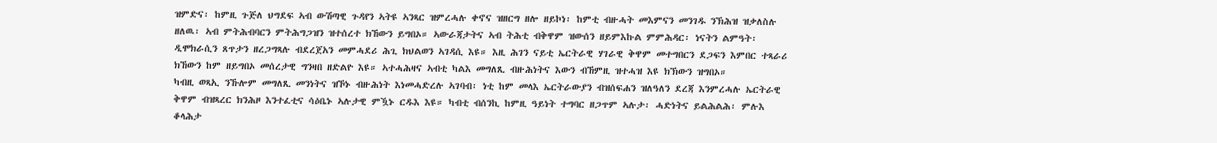ዝምድና፡ ከምዚ ጉጅለ ህግደፍ ኣብ ውሽጣዊ ጉዳየን ኣትዩ ኣንጻር ዝምረሓሉ ቀኖና ዝዘርግ ዘሎ ዘይኮነ፡ ከምቲ ብዙሓት መእምናን መንገዱ ንኽሕዝ ዝቃለስሉ ዘለዉ፡ ኣብ ምትሕብባርን ምትሕግጋዝን ዝተሰረተ ክኸውን ይግበኦ። ኣውራጃታትና ኣብ ትሕቲ ብቅዋም ዝውሰን ዘይምእኩል ምምሕዳር፡ ነናትን ልምዓት፡ ዲሞክራሲን ጸጥታን ዘረጋግጻሉ ብደረጀአን መምሓደሪ ሕጊ ክህልወን ኣገዳሲ እዩ። እዚ ሕገን ናይቲ ኤርትራዊ ሃገራዊ ቅዋም መተግበርን ደጋፍን እምበር ተጻራሪ ክኸውን ከም ዘይግበኦ መሰረታዊ ግንዛበ ዘድልዮ እዩ። ኣተሓሕዛና ኣብቲ ካልእ መግለጺ ብዙሕነትና እውን ብኸምዚ ዝተሓዝ እዩ ክኽውን ዝግበኦ።
ካብዚ ወጻኢ ንኹሎም መግለጺ መንነትና ዝኾኑ ብዙሕነት እነመሓድረሉ ኣገባብ፡ ነቲ ከም መላእ ኤርትራውያን ብዝሰፍሐን ዝለዓለን ደረጃ እንምረሓሉ ኤርትራዊ ቅዋም ብዝጻረር ክንሕዞ እንተፈቲና ሳዕቤኑ ኣሉታዊ ምዃኑ ርዱእ እዩ። ካብቲ ብሰንኪ ከምዚ ዓይነት ተግባር ዘጋጥም ኣሉታ፡ ሓድነትና ይልሕልሕ፡ ምሉእ ቆላሕታ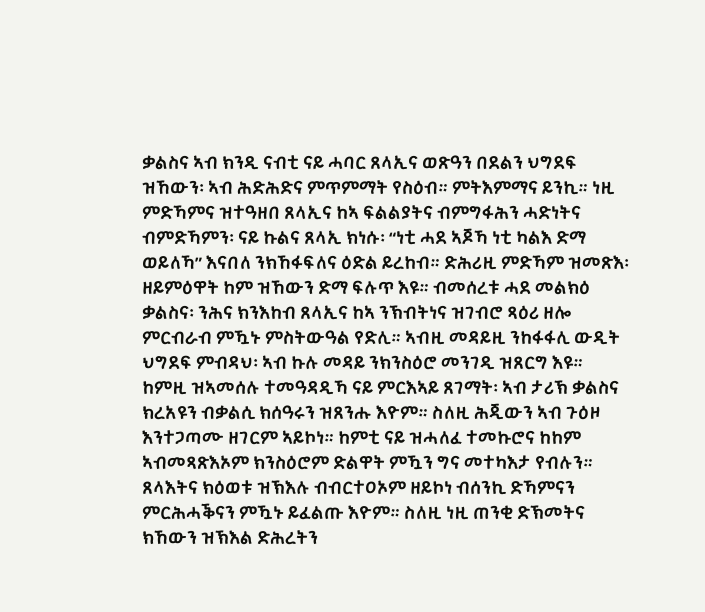ቃልስና ኣብ ክንዲ ናብቲ ናይ ሓባር ጸላኢና ወጽዓን በደልን ህግደፍ ዝኸውን፡ ኣብ ሕድሕድና ምጥምማት የስዕብ። ምትእምማና ይንኪ። ነዚ ምድኻምና ዝተዓዘበ ጸላኢና ከኣ ፍልልያትና ብምግፋሕን ሓድነትና ብምድኻምን፡ ናይ ኩልና ጸላኢ ክነሱ፡ “ነቲ ሓደ ኣጆኻ ነቲ ካልእ ድማ ወይለኻ” እናበለ ንክኸፋፍለና ዕድል ይረከብ። ድሕሪዚ ምድኻም ዝመጽእ፡ ዘይምዕዋት ከም ዝኸውን ድማ ፍሉጥ እዩ። ብመሰረቱ ሓደ መልክዕ ቃልስና፡ ንሕና ክንእከብ ጸላኢና ከኣ ንኽብትነና ዝገብሮ ጻዕሪ ዘሎ ምርብራብ ምዃኑ ምስትውዓል የድሊ። ኣብዚ መዳይዚ ንከፋፋሊ ውዲት ህግደፍ ምብዳህ፡ ኣብ ኩሉ መዳይ ንክንስዕሮ መንገዲ ዝጸርግ እዩ።
ከምዚ ዝኣመሰሉ ተመዓዳዲኻ ናይ ምርእኣይ ጸገማት፡ ኣብ ታሪኽ ቃልስና ክረአዩን ብቃልሲ ክሰዓሩን ዝጸንሑ እዮም። ስለዚ ሕጂውን ኣብ ጉዕዞ እንተጋጣሙ ዘገርም ኣይኮነ። ከምቲ ናይ ዝሓለፈ ተመኩሮና ከከም ኣብመጻጽእኦም ክንስዕሮም ድልዋት ምዃን ግና መተካእታ የብሉን። ጸላእትና ክዕወቱ ዝኽእሉ ብብርተዐኦም ዘይኮነ ብሰንኪ ድኻምናን ምርሕሓቕናን ምዃኑ ይፈልጡ እዮም። ስለዚ ነዚ ጠንቂ ድኽመትና ክኸውን ዝኽእል ድሕረትን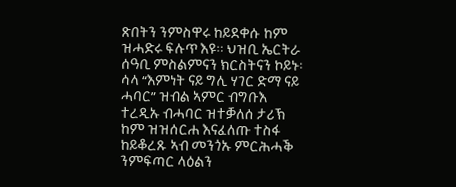ጽበትን ንምስዋሩ ከይደቀሱ ከም ዝሓድሩ ፍሉጥ እዩ። ህዝቢ ኤርትራ ሰዓቢ ምስልምናን ክርስትናን ኮይኑ፡ ሳላ “እምነት ናይ ግሊ ሃገር ድማ ናይ ሓባር” ዝብል ኣምር ብግቡእ ተረዲኡ ብሓባር ዝተቓለሰ ታሪኽ ከም ዝዝሰርሐ እናፈለጡ ተስፋ ከይቆረጹ ኣብ መንጎኡ ምርሕሓቕ ንምፍጣር ላዕልን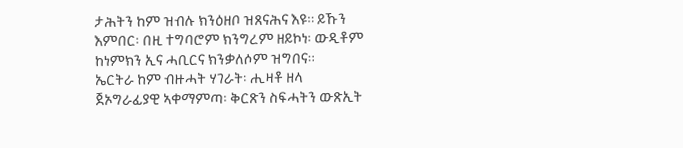ታሕትን ከም ዝብሉ ክንዕዘቦ ዝጸናሕና እዩ። ይኹን እምበር፡ በዚ ተግባሮም ክንግረም ዘይኮነ፡ ውዲቶም ከነምክን ኢና ሓቢርና ክንቃለሶም ዝግበና።
ኤርትራ ከም ብዙሓት ሃገራት፡ ሒዛቶ ዘላ ጀኦግራፊያዊ ኣቀማምጣ፡ ቅርጽን ስፍሓትን ውጽኢት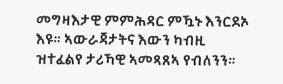መግዛእታዊ ምምሕዳር ምዃኑ እንርደኦ እዩ። ኣውራጃታትና እውን ካብዚ ዝተፈልየ ታሪኻዊ ኣመጻጸኣ የብለንን።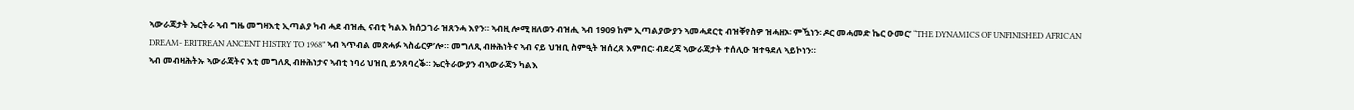ኣውራጃታት ኤርትራ ኣብ ግዜ መግዛእቲ ኢጣልያ ካብ ሓደ ብዝሒ ናብቲ ካልእ ክሰጋገራ ዝጸንሓ እየን። ኣብዚ ሎሚ ዘለወን ብዝሒ ኣብ 1909 ከም ኢጣልያውያን ኣመሓደርቲ ብዝቐየስዎ ዝሓዘኦ፡ ምዃነን፡ ዶር መሓመድ ኬር ዑመር’ “THE DYNAMICS OF UNFINISHED AFRICAN DREAM- ERITREAN ANCENT HISTRY TO 1968” ኣብ ኣጥብል መጽሓፉ ኣስፊርዎ’ሎ። መግለጺ ብዙሕነትና ኣብ ናይ ህዝቢ ስምዒት ዝሰረጸ እምበር፡ ብደረጃ ኣውራጃታት ተሰሊዑ ዝተዓደለ ኣይኮነን።
ኣብ መብዛሕትኡ ኣውራጃትና እቲ መግለጺ ብዙሕነታና ኣብቲ ነባሪ ህዝቢ ይንጸባረቕ። ኤርትራውያን ብኣውራጃን ካልእ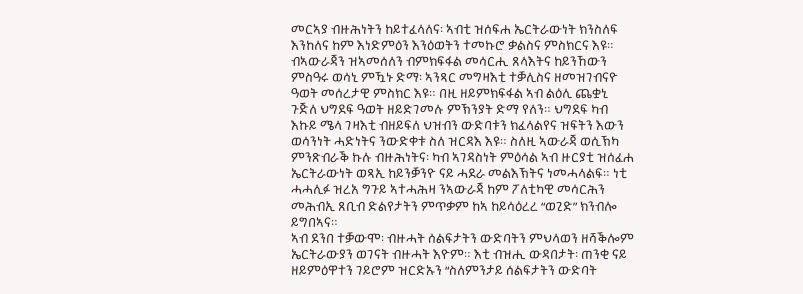መርኣያ ብዙሕነትን ከይተፈላለና፡ ኣብቲ ዝሰፍሐ ኤርትራውነት ክንስለፍ እንከለና ከም እነድምዕን እንዕወትን ተመኩሮ ቃልስና ምስክርና እዩ። ብኣውራጃን ዝኣመሰለን ብምክፍፋል መሳርሒ ጸላእትና ከይንኸውን ምስዓሩ ወሳኒ ምዃኑ ድማ፡ ኣንጻር መግዛእቲ ተቓሊስና ዘመዝገብናዮ ዓወት መሰረታዊ ምስክር እዩ። በዚ ዘይምክፍፋል ኣብ ልዕሊ ጨቋኒ ጉጅለ ህግደፍ ዓወት ዘይድገመሉ ምኽንያት ድማ የለን። ህግደፍ ካብ እኩይ ሜላ ገዛእቲ ብዘይፍለ ህዝብን ውድባቱን ክፈላልየና ዝፍትን እውን ወሳንነት ሓድነትና ንውድቀቱ ስለ ዝርዳእ እዩ። ስለዚ ኣውራጃ ወሲኽካ ምንጽብራቕ ኩሉ ብዙሕነትና፡ ካብ ኣገዳስነት ምዕሳል ኣብ ዙርያቲ ዝሰፈሐ ኤርትራውነት ወጻኢ ከይንቓንዮ ናይ ሓደራ መልእኽትና ነመሓላልፍ። ነቲ ሓሓሊፉ ዝረአ ግጉይ ኣተሓሕዛ ንኣውራጃ ከም ፖለቲካዊ መሳርሕን መሕብኢ ጸቢብ ድልየታትን ምጥቃም ከኣ ከይሳዕረረ “ወጊድ” ክንብሎ ይግበኣና።
ኣብ ደንበ ተቓውሞ፡ ብዙሓት ሰልፍታትን ውድባትን ምህላወን ዘሻቕሎም ኤርትራውያን ወገናት ብዙሓት እዮም። እቲ ብዝሒ ውዳበታት፡ ጠንቂ ናይ ዘይምዕዋተን ገይሮም ዝርድኡን “ስለምንታይ ሰልፍታትን ውድባት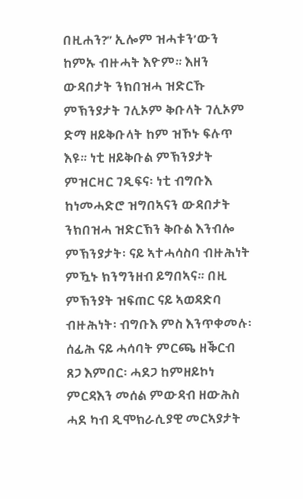በዚሐን?” ኢሎም ዝሓቱን’ውን ከምኡ ብዙሓት እዮም። እዘን ውዳበታት ንክበዝሓ ዝድርኹ ምኽንያታት ገሊኦም ቅቡላት ገሊኦም ድማ ዘይቅቡላት ከም ዝኾኑ ፍሉጥ እዩ። ነቲ ዘይቅቡል ምኽንያታት ምዝርዛር ገዲፍና፡ ነቲ ብግቡእ ከነመሓድሮ ዝግበኣናን ውዳበታት ንክበዝሓ ዝድርኽን ቅቡል እንብሎ ምኽንያታት፡ ናይ ኣተሓሳስባ ብዙሕነት ምዃኑ ክንግንዘብ ይግበኣና። በዚ ምኽንያት ዝፍጠር ናይ ኣወዳድባ ብዙሕነት፡ ብግቡእ ምስ እንጥቀመሉ፡ ሰፊሕ ናይ ሓሳባት ምርጫ ዘቕርብ ጸጋ እምበር፡ ሓደጋ ከምዘይኮነ ምርዳእን መሰል ምውዳብ ዘውሕስ ሓደ ካብ ዲሞክራሲያዊ መርኣያታት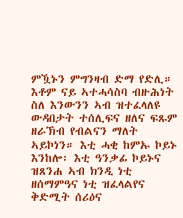ምዃኑን ምግንዛብ ድማ የድሊ።
እቶም ናይ ኣተሓሳስባ ብዙሕነት ስለ እንውንን ኣብ ዝተፈላለዩ ውዳበታት ተሰሊፍና ዘለና ፍጹም ዘራኽብ የብልናን ማለት ኣይኮነን። እቲ ሓቂ ከምኡ ኮይኑ እንከሎ፡ እቲ ዓንቃፊ ኮይኑና ዝጸንሐ ኣብ ክንዲ ነቲ ዘሰማምዓና ነቲ ዝፈላልየና ቅድሚት ሰሪዕና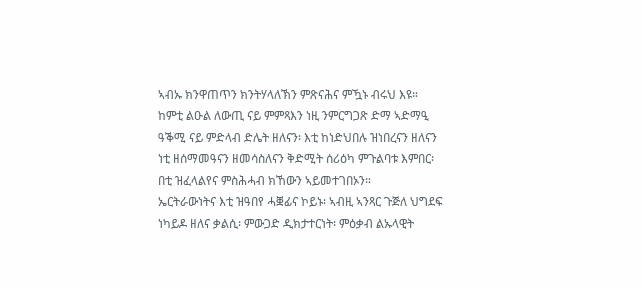ኣብኡ ክንዋጠጥን ክንትሃላለኽን ምጽናሕና ምዃኑ ብሩህ እዩ። ከምቲ ልዑል ለውጢ ናይ ምምጻእን ነዚ ንምርግጋጽ ድማ ኣድማዒ ዓቕሚ ናይ ምድላብ ድሌት ዘለናን፡ እቲ ከነድህበሉ ዝነበረናን ዘለናን ነቲ ዘሰማመዓናን ዘመሳስለናን ቅድሚት ሰሪዕካ ምጉልባቱ እምበር፡ በቲ ዝፈላልየና ምስሕሓብ ክኸውን ኣይመተገበኦን።
ኤርትራውነትና እቲ ዝዓበየ ሓቛፊና ኮይኑ፡ ኣብዚ ኣንጻር ጉጅለ ህግደፍ ነካይዶ ዘለና ቃልሲ፡ ምውጋድ ዲክታተርነት፡ ምዕቃብ ልኡላዊት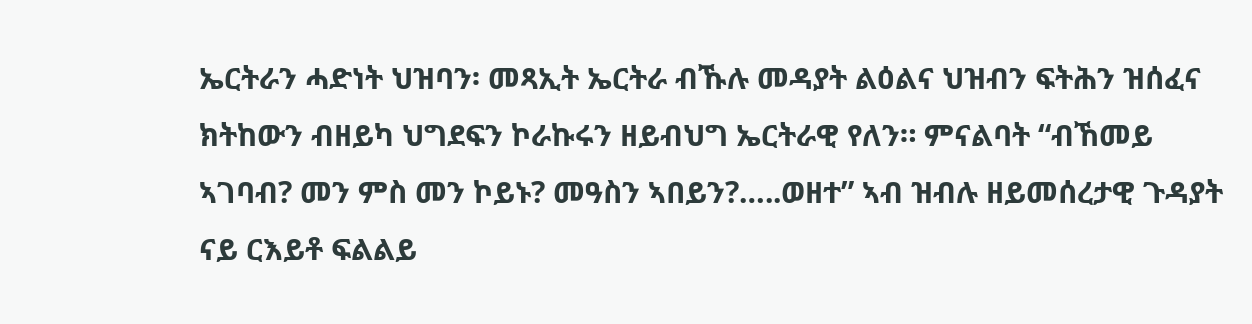ኤርትራን ሓድነት ህዝባን፡ መጻኢት ኤርትራ ብኹሉ መዳያት ልዕልና ህዝብን ፍትሕን ዝሰፈና ክትከውን ብዘይካ ህግደፍን ኮራኩሩን ዘይብህግ ኤርትራዊ የለን። ምናልባት “ብኸመይ ኣገባብ? መን ምስ መን ኮይኑ? መዓስን ኣበይን?…..ወዘተ” ኣብ ዝብሉ ዘይመሰረታዊ ጉዳያት ናይ ርእይቶ ፍልልይ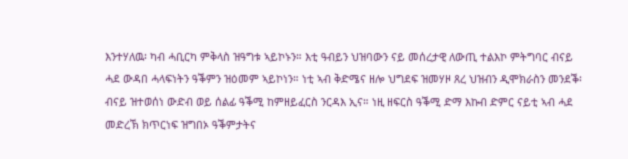እንተሃለዉ፡ ካብ ሓቢርካ ምቅላስ ዝዓግቱ ኣይኮኑን። እቲ ዓብይን ህዝባውን ናይ መሰረታዊ ለውጢ ተልእኮ ምትግባር ብናይ ሓደ ውዳበ ሓላፍነትን ዓቕምን ዝዕመም ኣይኮነን። ነቲ ኣብ ቅድሜና ዘሎ ህግደፍ ዝመሃዞ ጸረ ህዝብን ዲሞክራስን መንደቕ፡ ብናይ ዝተወሰነ ውድብ ወይ ሰልፊ ዓቕሚ ከምዘይፈርስ ንርዳእ ኢና። ነዚ ዘፍርስ ዓቕሚ ድማ እኩብ ድምር ናይቲ ኣብ ሓደ መድረኽ ክጥርነፍ ዝግበኦ ዓቕምታትና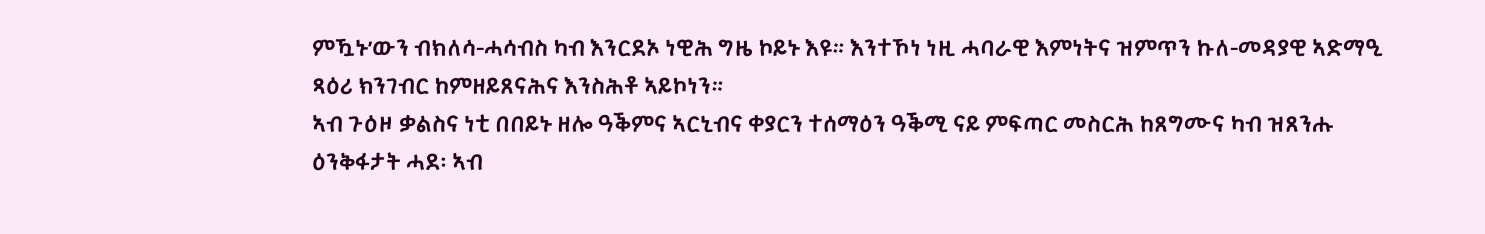ምዃኑ’ውን ብክለሳ-ሓሳብስ ካብ እንርደኦ ነዊሕ ግዜ ኮይኑ እዩ። እንተኾነ ነዚ ሓባራዊ እምነትና ዝምጥን ኩለ-መዳያዊ ኣድማዒ ጻዕሪ ክንገብር ከምዘይጸናሕና እንስሕቶ ኣይኮነን።
ኣብ ጉዕዞ ቃልስና ነቲ በበይኑ ዘሎ ዓቕምና ኣርኒብና ቀያርን ተሰማዕን ዓቕሚ ናይ ምፍጣር መስርሕ ከጸግሙና ካብ ዝጸንሑ ዕንቅፋታት ሓደ፡ ኣብ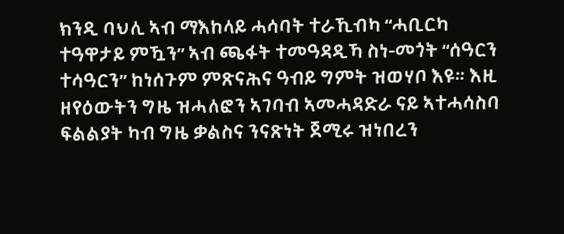ክንዲ ባህሊ ኣብ ማእከላይ ሓሳባት ተራኺብካ “ሓቢርካ ተዓዋታይ ምዃን” ኣብ ጫፋት ተመዓዳዲኻ ስነ-መጎት “ሰዓርን ተሳዓርን” ከነሰጉም ምጽናሕና ዓብይ ግምት ዝወሃቦ እዩ። እዚ ዘየዕውትን ግዜ ዝሓለፎን ኣገባብ ኣመሓዳድራ ናይ ኣተሓሳስባ ፍልልያት ካብ ግዜ ቃልስና ንናጽነት ጀሚሩ ዝነበረን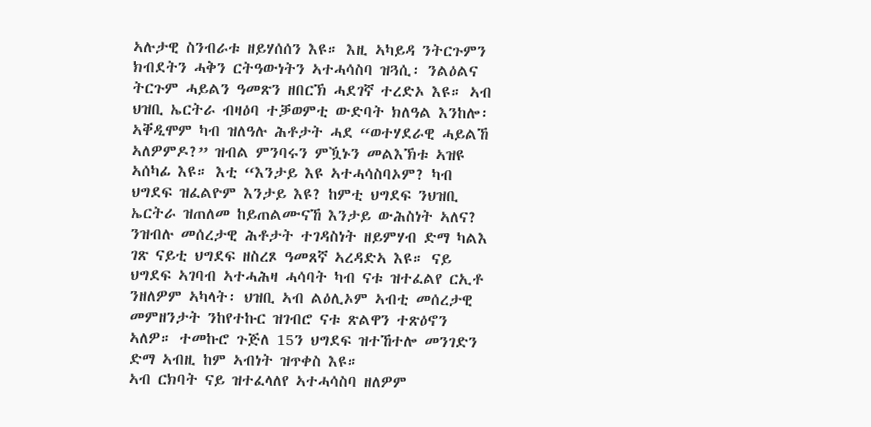ኣሉታዊ ስንብራቱ ዘይሃሰሰን እዩ። እዚ ኣካይዳ ንትርጉምን ክብደትን ሓቅን ርትዓውነትን ኣተሓሳስባ ዝጓሲ፡ ንልዕልና ትርጉም ሓይልን ዓመጽን ዘበርኽ ሓደገኛ ተረድኦ እዩ። ኣብ ህዝቢ ኤርትራ ብዛዕባ ተቓወምቲ ውድባት ክለዓል እንከሎ፡ ኣቐዲሞም ካብ ዝለዓሉ ሕቶታት ሓደ “ወተሃደራዊ ሓይልኸ ኣለዎምዶ?” ዝብል ምንባሩን ምዃኑን መልእኽቱ ኣዝዩ ኣሰካፊ እዩ። እቲ “እንታይ እዩ ኣተሓሳስባኦም? ካብ ህግደፍ ዝፈልዮም እንታይ እዩ? ከምቲ ህግደፍ ንህዝቢ ኤርትራ ዝጠለመ ከይጠልሙናኸ እንታይ ውሕስነት ኣለና? ንዝብሉ መሰረታዊ ሕቶታት ተገዳስነት ዘይምሃብ ድማ ካልእ ገጽ ናይቲ ህግደፍ ዘስረጾ ዓመጸኛ ኣረዳድኣ እዩ። ናይ ህግደፍ ኣገባብ ኣተሓሕዛ ሓሳባት ካብ ናቱ ዝተፈልየ ርኢቶ ንዘለዎም ኣካላት፡ ህዝቢ ኣብ ልዕሊኦም ኣብቲ መሰረታዊ መምዘንታት ንከየተኩር ዝገብሮ ናቱ ጽልዋን ተጽዕኖን ኣለዎ። ተመኩሮ ጉጅለ 15ን ህግደፍ ዝተኸተሎ መንገድን ድማ ኣብዚ ከም ኣብነት ዝጥቀስ እዩ።
ኣብ ርክባት ናይ ዝተፈላለየ ኣተሓሳስባ ዘለዎም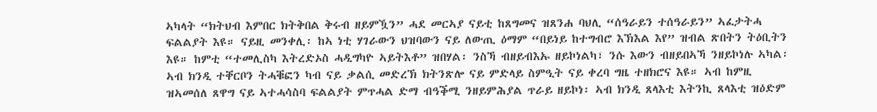ኣካላት “ክትህብ እምበር ክትቅበል ቅሩብ ዘይምዃን” ሓደ መርኣያ ናይቲ ከጸግመና ዝጸንሐ ባህሊ “ሰዓራይን ተሰዓራይን” ኣፈታትሓ ፍልልያት እዩ። ናይዚ መንቀሊ፡ ከኣ ነቲ ሃገራውን ህዝባውን ናይ ለውጢ ዕማም “በይነይ ከተግብሮ እኽእል እየ” ዝብል ጽበትን ትዕቢትን እዩ። ከምቲ “ተመሊስካ እትረድኦስ ሓዲግካዮ ኣይትእቶ” ዝበሃል፡ ንስኻ ብዘይብእኡ ዘይኮነልካ፣ ንሱ እውን ብዘይበኣኻ ንዘይኮነሉ ኣካል፡ ኣብ ክንዲ ተቐርቦን ትሓቑፎን ካብ ናይ ቃልሲ መድረኽ ክትንጽሎ ናይ ምድላይ ስምዒት ናይ ቀረባ ግዜ ተዘክሮና እዩ። ኣብ ከምዚ ዝኣመሰለ ጸዋግ ናይ ኣተሓሳስባ ፍልልያት ምጥሓል ድማ ብዓቕሚ ንዘይምሕያል ጥራይ ዘይኮነ፡ ኣብ ክንዲ ጸላእቲ እትንኪ ጸላእቲ ዝዕድም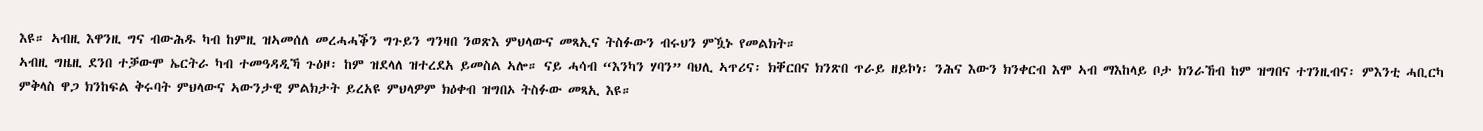እዩ። ኣብዚ እዋንዚ ግና ብውሕዱ ካብ ከምዚ ዝኣመሰለ መረሓሓቕን ግጉይን ግንዛበ ንወጽእ ምህላውና መጻኢና ትስፉውን ብሩህን ምዃኑ የመልክት።
ኣብዚ ግዜዚ ደንበ ተቓውሞ ኤርትራ ካብ ተመዓዳዲኻ ጉዕዞ፡ ከም ዝደላለ ዝተረደአ ይመስል ኣሎ። ናይ ሓሳብ “እንካን ሃባን” ባህሊ ኣጥሪና፡ ክቐርበና ክንጽበ ጥራይ ዘይኮነ፡ ንሕና እውን ክንቀርብ እሞ ኣብ ማእከላይ ቦታ ክንራኸብ ከም ዝግበና ተገንዚብና፡ ምእንቲ ሓቢርካ ምቅላስ ዋጋ ክንከፍል ቅሩባት ምህላውና ኣውንታዊ ምልክታት ይረአዩ ምህላዎም ክዕቀብ ዝግበኦ ትስፉው መጻኢ እዩ።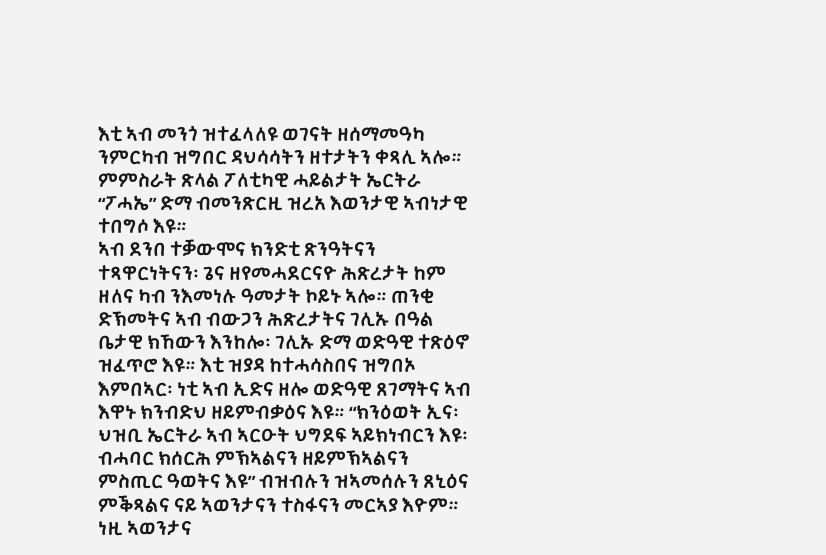እቲ ኣብ መንጎ ዝተፈላለዩ ወገናት ዘሰማመዓካ ንምርካብ ዝግበር ዳህሳሳትን ዘተታትን ቀጻሊ ኣሎ። ምምስራት ጽላል ፖለቲካዊ ሓይልታት ኤርትራ “ፖሓኤ” ድማ ብመንጽርዚ ዝረአ እወንታዊ ኣብነታዊ ተበግሶ እዩ።
ኣብ ደንበ ተቓውሞና ክንድቲ ጽንዓትናን ተጻዋርነትናን፡ ጌና ዘየመሓደርናዮ ሕጽረታት ከም ዘለና ካብ ንእመነሉ ዓመታት ኮይኑ ኣሎ። ጠንቂ ድኽመትና ኣብ ብውጋን ሕጽረታትና ገሊኡ በዓል ቤታዊ ክኸውን እንከሎ፡ ገሊኡ ድማ ወድዓዊ ተጽዕኖ ዝፈጥሮ እዩ። እቲ ዝያዳ ከተሓሳስበና ዝግበኦ እምበኣር፡ ነቲ ኣብ ኢድና ዘሎ ወድዓዊ ጸገማትና ኣብ እዋኑ ክንብድህ ዘይምብቃዕና እዩ። “ክንዕወት ኢና፡ ህዝቢ ኤርትራ ኣብ ኣርዑት ህግደፍ ኣይክነብርን እዩ፡ ብሓባር ክሰርሕ ምኽኣልናን ዘይምኽኣልናን ምስጢር ዓወትና እዩ” ብዝብሉን ዝኣመሰሉን ጸኒዕና ምቕጻልና ናይ ኣወንታናን ተስፋናን መርኣያ እዮም። ነዚ ኣወንታና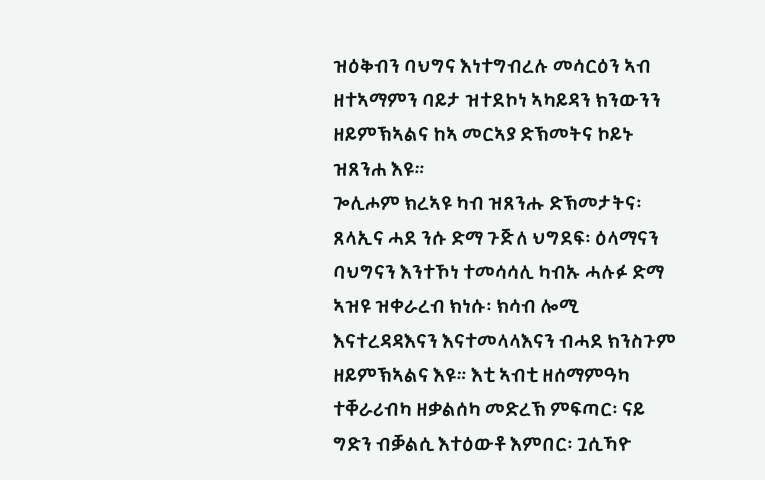ዝዕቅብን ባህግና እነተግብረሉ መሳርዕን ኣብ ዘተኣማምን ባይታ ዝተደኮነ ኣካይዳን ክንውንን ዘይምኽኣልና ከኣ መርኣያ ድኽመትና ኮይኑ ዝጸንሐ እዩ።
ጐሊሖም ክረኣዩ ካብ ዝጸንሑ ድኽመታትና፡ ጸላኢና ሓደ ንሱ ድማ ጉጅለ ህግደፍ፡ ዕላማናን ባህግናን እንተኾነ ተመሳሳሊ ካብኡ ሓሉፉ ድማ ኣዝዩ ዝቀራረብ ክነሱ፡ ክሳብ ሎሚ እናተረዳዳእናን እናተመላላእናን ብሓደ ክንስጉም ዘይምኽኣልና እዩ። እቲ ኣብቲ ዘሰማምዓካ ተቐራሪብካ ዘቃልሰካ መድረኽ ምፍጣር፡ ናይ ግድን ብቓልሲ እተዕውቶ እምበር፡ ጓሲኻዮ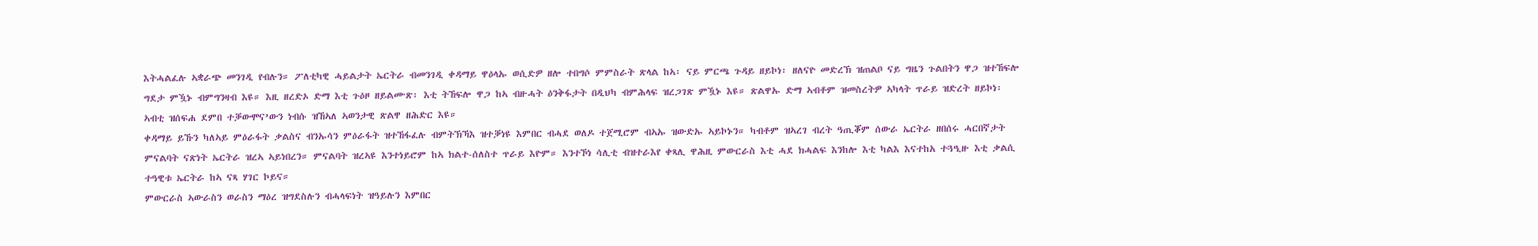እትሓልፈሉ ኣቋራጭ መንገዲ የብሉን። ፖለቲካዊ ሓይልታት ኤርትራ ብመንገዲ ቀዳማይ ዋዕላኡ ወሲድዎ ዘሎ ተበግሶ ምምስራት ጽላል ከኣ፡ ናይ ምርጫ ጉዳይ ዘይኮነ፡ ዘለናዮ መድረኽ ዝጠልቦ ናይ ግዜን ጉልበትን ዋጋ ዝተኸፍሎ ግደታ ምዃኑ ብምግንዛብ እዩ። እዚ ዘረድኦ ድማ እቲ ጉዕዞ ዘይልሙጽ፡ እቲ ትኸፍሎ ዋጋ ከኣ ብዙሓት ዕንቅፋታት በዲህካ ብምሕላፍ ዝረጋገጽ ምዃኑ እዩ። ጽልዋኡ ድማ ኣብቶም ዝመስረትዎ ኣካላት ጥራይ ዝድረት ዘይኮነ፡ ኣብቲ ዝሰፍሐ ደምበ ተቓውሞና’ውን ነብሱ ዝኸኣለ ኣወንታዊ ጽልዋ ዘሕድር እዩ።
ቀዳማይ ይኹን ካለኣይ ምዕራፋት ቃልስና ብንኡሳን ምዕራፋት ዝተኸፋፈሉ ብምትኽኻእ ዝተቓነዩ እምበር ብሓደ ወለዶ ተጀሚሮም ብኣኡ ዝውድኡ ኣይኮኑን። ካብቶም ዝኣረገ ብረት ዓጢቖም ሰውራ ኤርትራ ዘበሰሩ ሓርበኛታት ምናልባት ናጽነት ኤርትራ ዝረኣ ኣይነበረን። ምናልባት ዝረኣዩ እንተነይሮም ከኣ ክልተ-ሰለስተ ጥራይ እዮም። እንተኾነ ሳሊቲ ብዝተራእየ ቀጻሊ ዋሕዚ ምውርራስ እቲ ሓደ ክሓልፍ እንከሎ እቲ ካልእ እናተከአ ተጓዒዙ እቲ ቃልሲ ተዓዊቱ ኤርትራ ከኣ ናጻ ሃገር ኮይና።
ምውርራስ ኣውራስን ወራስን ማዕረ ዝግደስሉን ብሓላፍነት ዝዓይሉን እምበር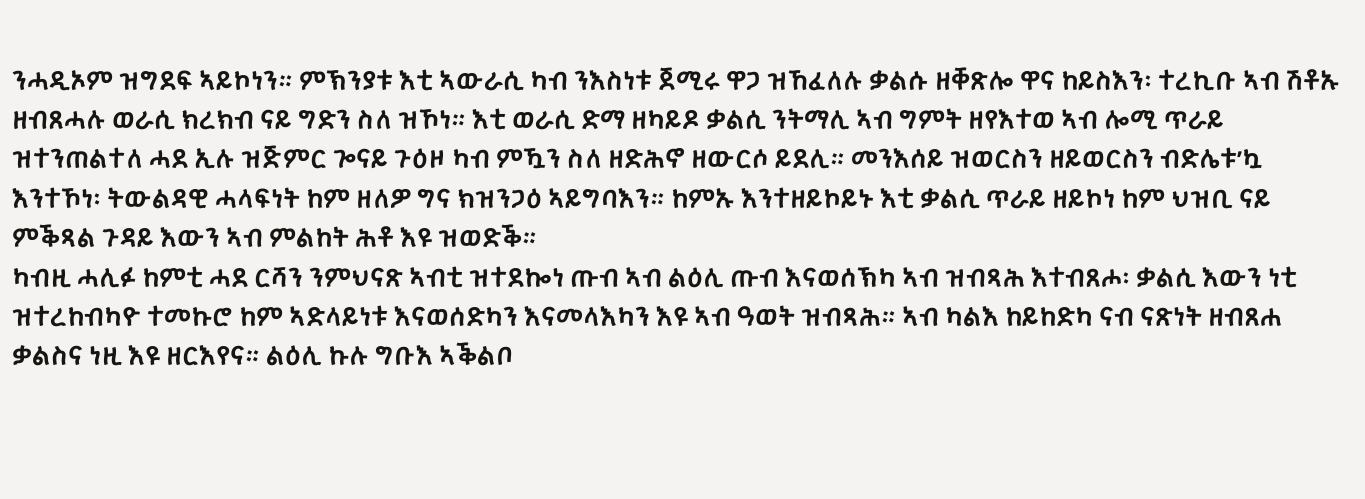ንሓዲኦም ዝግደፍ ኣይኮነን። ምኽንያቱ እቲ ኣውራሲ ካብ ንእስነቱ ጀሚሩ ዋጋ ዝኸፈለሉ ቃልሱ ዘቐጽሎ ዋና ከይስእን፡ ተረኪቡ ኣብ ሽቶኡ ዘብጸሓሉ ወራሲ ክረክብ ናይ ግድን ስለ ዝኾነ። እቲ ወራሲ ድማ ዘካይዶ ቃልሲ ንትማሊ ኣብ ግምት ዘየእተወ ኣብ ሎሚ ጥራይ ዝተንጠልተለ ሓደ ኢሉ ዝጅምር ጐናይ ጉዕዞ ካብ ምዃን ስለ ዘድሕኖ ዘውርሶ ይደሊ። መንእሰይ ዝወርስን ዘይወርስን ብድሌቱ’ኳ እንተኾነ፡ ትውልዳዊ ሓላፍነት ከም ዘለዎ ግና ክዝንጋዕ ኣይግባእን። ከምኡ እንተዘይኮይኑ እቲ ቃልሲ ጥራይ ዘይኮነ ከም ህዝቢ ናይ ምቕጻል ጉዳይ እውን ኣብ ምልከት ሕቶ እዩ ዝወድቕ።
ካብዚ ሓሊፉ ከምቲ ሓደ ርሻን ንምህናጽ ኣብቲ ዝተደኰነ ጡብ ኣብ ልዕሊ ጡብ እናወሰኽካ ኣብ ዝብጻሕ እተብጸሖ፡ ቃልሲ እውን ነቲ ዝተረከብካዮ ተመኩሮ ከም ኣድላይነቱ እናወሰድካን እናመላእካን እዩ ኣብ ዓወት ዝብጻሕ። ኣብ ካልእ ከይከድካ ናብ ናጽነት ዘብጸሐ ቃልስና ነዚ እዩ ዘርእየና። ልዕሊ ኩሉ ግቡእ ኣቕልቦ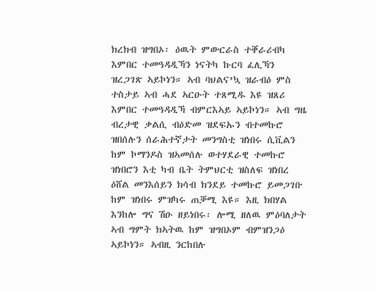ክረክብ ዝግበኦ፡ ዕዉት ምውርራስ ተቐራሪብካ እምበር ተመዓዳዲኻን ነናትካ ኩርባ ፈሊኻን ዝረጋገጽ ኣይኮነን። ኣብ ባህልና’ኳ ዝራብዕ ምስ ተስታይ ኣብ ሓደ ኣርዑት ተጸሚዱ እዩ ዝጸሪ እምበር ተመዓዳዲኻ ብምርእኣይ ኣይኮነን። ኣብ ግዜ ብረታዊ ቃልሲ ብዕድመ ዝደፍኡን ብተመኩሮ ዝበሰሉን ሰራሕተኛታት መንግስቲ ዝነበሩ ሲቪልን ከም ኮማንዶስ ዝኣመሰሉ ወተሃደራዊ ተመኩሮ ዝነበሮን እቲ ካብ ቤት ትምህርቲ ዝስለፍ ዝነበረ ዕሸል መንእሰይን ክሳብ ክንደይ ተመኩሮ ይመጋገቡ ከም ዝነበሩ ምዝካሩ ጠቓሚ እዩ። እዚ ክበሃል እንከሎ ግና ሽዑ ዘይነበሩ፡ ሎሚ ዘለዉ ምዕባለታት ኣብ ግምት ክኣትዉ ከም ዝግበኦም ብምዝንጋዕ ኣይኮነን። ኣብዚ ንርከበሉ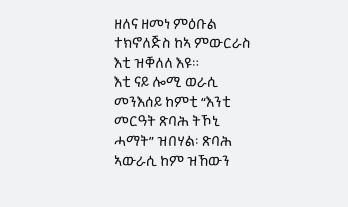ዘለና ዘመነ ምዕቡል ተክኖለጅስ ከኣ ምውርራስ እቲ ዝቐለለ እዩ።
እቲ ናይ ሎሚ ወራሲ መንእሰይ ከምቲ “እንቲ መርዓት ጽባሕ ትኾኒ ሓማት” ዝበሃል፡ ጽባሕ ኣውራሲ ከም ዝኸውን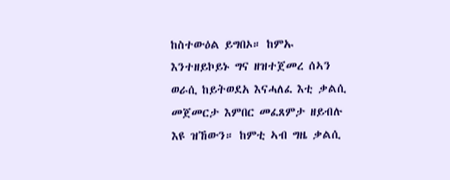ከስተውዕል ይግበኦ። ከምኡ እንተዘይኮይኑ ግና ዘዝተጀመረ ሰኣን ወራሲ ከይትወደአ እናሓለፈ እቲ ቃልሲ መጀመርታ እምበር መፈጸምታ ዘይብሉ እዩ ዝኸውን። ከምቲ ኣብ ግዜ ቃልሲ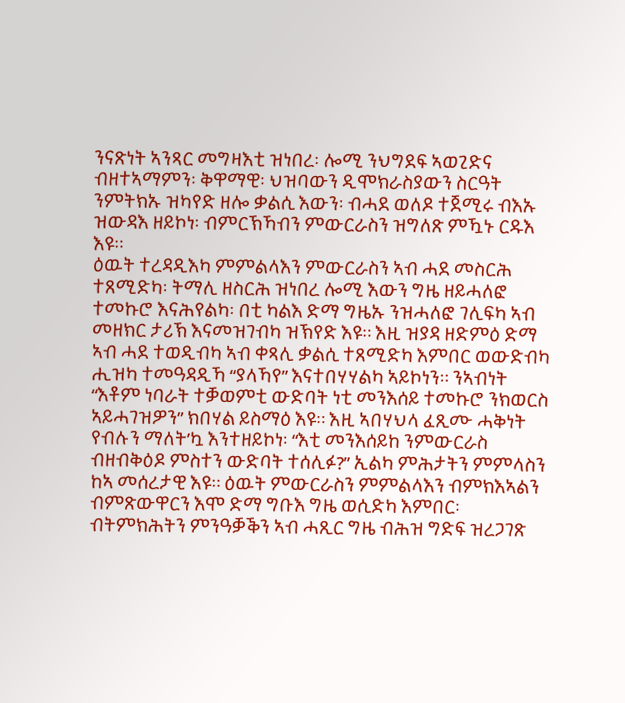ንናጽነት ኣንጻር መግዛእቲ ዝነበረ፡ ሎሚ ንህግደፍ ኣወጊድና ብዘተኣማምን፡ ቅዋማዊ፡ ህዝባውን ዲሞክራስያውን ስርዓት ንምትክኡ ዝካየድ ዘሎ ቃልሲ እውን፡ ብሓደ ወለዶ ተጀሚሩ ብእኡ ዝውዳእ ዘይኮነ፡ ብምርኽኻብን ምውርራስን ዝግለጽ ምዃኑ ርዱእ እዩ።
ዕዉት ተረዳዲእካ ምምልላእን ምውርራስን ኣብ ሓደ መስርሕ ተጸሚድካ፡ ትማሊ ዘስርሕ ዝነበረ ሎሚ እውን ግዜ ዘይሓለፎ ተመኩሮ እናሕየልካ፡ በቲ ካልእ ድማ ግዜኡ ንዝሓለፎ ገሊፍካ ኣብ መዘክር ታሪኽ እናመዝገብካ ዝኽየድ እዩ። እዚ ዝያዳ ዘድምዕ ድማ ኣብ ሓደ ተወዲብካ ኣብ ቀጻሊ ቃልሲ ተጸሚድካ እምበር ወውድብካ ሒዝካ ተመዓዳዲኻ “ያላኻየ” እናተበሃሃልካ ኣይኮነን። ንኣብነት “እቶም ነባራት ተቓወምቲ ውድባት ነቲ መንእሰይ ተመኩሮ ንክወርስ ኣይሓገዝዎን” ክበሃል ይስማዕ እዩ። እዚ ኣበሃህላ ፈጺሙ ሓቅነት የብሉን ማለት’ኳ እንተዘይኮነ፡ “እቲ መንእሰይከ ንምውርራስ ብዘብቅዕዶ ምስተን ውድባት ተሰሊፉ?” ኢልካ ምሕታትን ምምላስን ከኣ መሰረታዊ እዩ። ዕዉት ምውርራስን ምምልላእን ብምክእኣልን ብምጽውዋርን እሞ ድማ ግቡእ ግዜ ወሲድካ እምበር፡ ብትምክሕትን ምንዓቓቕን ኣብ ሓጺር ግዜ ብሕዝ ግድፍ ዝረጋገጽ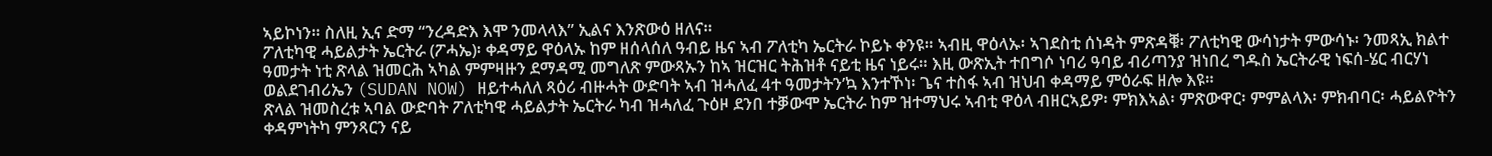ኣይኮነን። ስለዚ ኢና ድማ “ንረዳድእ እሞ ንመላላእ” ኢልና እንጽውዕ ዘለና።
ፖለቲካዊ ሓይልታት ኤርትራ (ፖሓኤ)፡ ቀዳማይ ዋዕላኡ ከም ዘሰላሰለ ዓብይ ዜና ኣብ ፖለቲካ ኤርትራ ኮይኑ ቀንዩ። ኣብዚ ዋዕላኡ፡ ኣገደስቲ ሰነዳት ምጽዳቑ፡ ፖለቲካዊ ውሳነታት ምውሳኑ፡ ንመጻኢ ክልተ ዓመታት ነቲ ጽላል ዝመርሕ ኣካል ምምዛዙን ደማዳሚ መግለጽ ምውጻኡን ከኣ ዝርዝር ትሕዝቶ ናይቲ ዜና ነይሩ። እዚ ውጽኢት ተበግሶ ነባሪ ዓባይ ብሪጣንያ ዝነበረ ግዱስ ኤርትራዊ ነፍሰ-ሄር ብርሃነ ወልደገብሪኤን (SUDAN NOW) ዘይተሓለለ ጻዕሪ ብዙሓት ውድባት ኣብ ዝሓለፈ 4ተ ዓመታትን’ኳ እንተኾነ፡ ጌና ተስፋ ኣብ ዝህብ ቀዳማይ ምዕራፍ ዘሎ እዩ።
ጽላል ዝመስረቱ ኣባል ውድባት ፖለቲካዊ ሓይልታት ኤርትራ ካብ ዝሓለፈ ጉዕዞ ደንበ ተቓውሞ ኤርትራ ከም ዝተማህሩ ኣብቲ ዋዕላ ብዘርኣይዎ፡ ምክእኣል፡ ምጽውዋር፡ ምምልላእ፡ ምክብባር፡ ሓይልዮትን ቀዳምነትካ ምንጻርን ናይ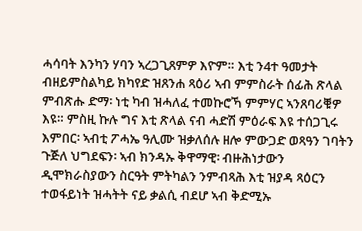ሓሳባት እንካን ሃባን ኣረጋጊጸምዎ እዮም። እቲ ን4ተ ዓመታት ብዘይምስልካይ ክካየድ ዝጸንሐ ጻዕሪ ኣብ ምምስራት ሰፊሕ ጽላል ምብጽሑ ድማ፡ ነቲ ካብ ዝሓለፈ ተመኩሮኻ ምምሃር ኣንጸባሪቑዎ እዩ። ምስዚ ኩሉ ግና እቲ ጽላል ናብ ሓድሽ ምዕራፍ እዩ ተሰጋጊሩ እምበር፡ ኣብቲ ፖሓኤ ዓሊሙ ዝቃለሰሉ ዘሎ ምውጋድ ወጻዓን ገባትን ጉጅለ ህግደፍን፡ ኣብ ክንዳኡ ቅዋማዊ፡ ብዙሕነታውን ዲሞክራስያውን ስርዓት ምትካልን ንምብጻሕ እቲ ዝያዳ ጻዕርን ተወፋይነት ዝሓትት ናይ ቃልሲ ብደሆ ኣብ ቅድሚኡ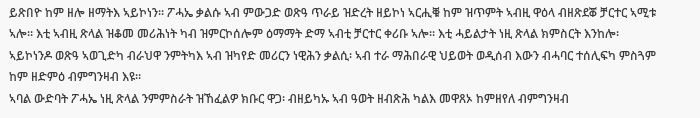ይጽበዮ ከም ዘሎ ዘማትእ ኣይኮነን። ፖሓኤ ቃልሱ ኣብ ምውጋድ ወጽዓ ጥራይ ዝድረት ዘይኮነ ኣርሒቑ ከም ዝጥምት ኣብዚ ዋዕላ ብዘጽደቖ ቻርተር ኣሚቱ ኣሎ። እቲ ኣብዚ ጽላል ዝቆመ መሪሕነት ካብ ዝምርኮሰሎም ዕማማት ድማ ኣብቲ ቻርተር ቀሪቡ ኣሎ። እቲ ሓይልታት ነዚ ጽላል ክምስርት እንከሎ፡ ኣይኮነንዶ ወጽዓ ኣወጊድካ ብራህዋ ንምትካእ ኣብ ዝካየድ መሪርን ነዊሕን ቃልሲ፡ ኣብ ተራ ማሕበራዊ ህይወት ወዲሰብ እውን ብሓባር ተሰሊፍካ ምስጓም ከም ዘድምዕ ብምግንዛብ እዩ።
ኣባል ውድባት ፖሓኤ ነዚ ጽላል ንምምስራት ዝኸፈልዎ ክቡር ዋጋ፡ ብዘይካኡ ኣብ ዓወት ዘብጽሕ ካልእ መዋጸኦ ከምዘየለ ብምግንዛብ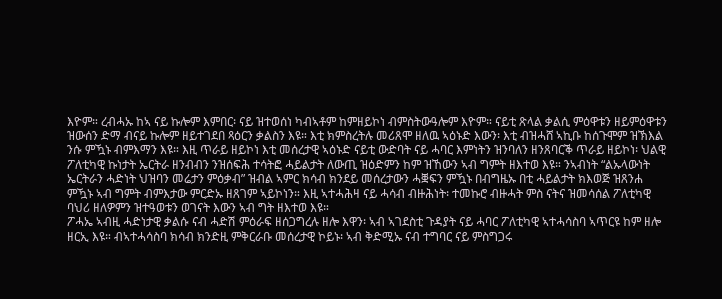እዮም። ረብሓኡ ከኣ ናይ ኩሎም እምበር፡ ናይ ዝተወሰነ ካብኣቶም ከምዘይኮነ ብምስትውዓሎም እዮም። ናይቲ ጽላል ቃልሲ ምዕዋቱን ዘይምዕዋቱን ዝውሰን ድማ ብናይ ኩሎም ዘይተገደበ ጻዕርን ቃልስን እዩ። እቲ ክምስረትሉ መሪጸሞ ዘለዉ ኣዕኑድ እውን፡ እቲ ብዝሓሸ ኣኪቡ ከሰጉሞም ዝኽእል ንሱ ምዃኑ ብምእማን እዩ። እዚ ጥራይ ዘይኮነ እቲ መሰረታዊ ኣዕኑድ ናይቲ ውድባት ናይ ሓባር እምነትን ዝንባለን ዘንጸባርቕ ጥራይ ዘይኮነ፡ ህልዊ ፖለቲካዊ ኩነታት ኤርትራ ዘንብብን ንዝሰፍሕ ተሳትፎ ሓይልታት ለውጢ ዝዕድምን ከም ዝኸውን ኣብ ግምት ዘእተወ እዩ። ንኣብነት “ልኡላውነት ኤርትራን ሓድነት ህዝባን መሬታን ምዕቃብ” ዝብል ኣምር ክሳብ ክንደይ መሰረታውን ሓቛፍን ምዃኑ በብግዜኡ በቲ ሓይልታት ክእወጅ ዝጸንሐ ምዃኑ ኣብ ግምት ብምእታው ምርድኡ ዘጸገም ኣይኮነን። እዚ ኣተሓሕዛ ናይ ሓሳብ ብዙሕነት፡ ተመኩሮ ብዙሓት ምስ ናትና ዝመሳሰል ፖለቲካዊ ባህሪ ዘለዎምን ዝተዓወቱን ወገናት እውን ኣብ ግት ዘእተወ እዩ።
ፖሓኤ ኣብዚ ሓድነታዊ ቃልሱ ናብ ሓድሽ ምዕራፍ ዘሰጋግረሉ ዘሎ እዋን፡ ኣብ ኣገደስቲ ጉዳያት ናይ ሓባር ፖለቲካዊ ኣተሓሳስባ ኣጥርዩ ከም ዘሎ ዘርኢ እዩ። ብኣተሓሳስባ ክሳብ ክንድዚ ምቅርራቡ መሰረታዊ ኮይኑ፡ ኣብ ቅድሚኡ ናብ ተግባር ናይ ምስግጋሩ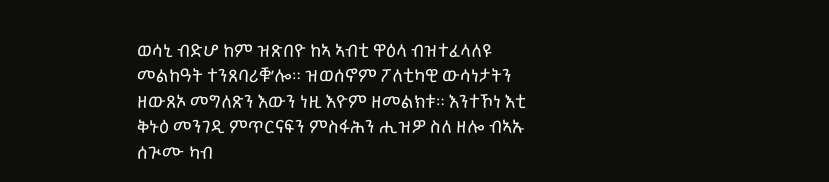ወሳኒ ብድሆ ከም ዝጽበዮ ከኣ ኣብቲ ዋዕላ ብዝተፈላለዩ መልከዓት ተንጸባሪቑ’ሎ። ዝወሰኖም ፖለቲካዊ ውሳነታትን ዘውጸኦ መግለጽን እውን ነዚ እዮም ዘመልክቱ። እንተኾነ እቲ ቅኑዕ መንገዲ ምጥርናፍን ምስፋሕን ሒዝዎ ስለ ዘሎ ብኣኡ ሰጒሙ ካብ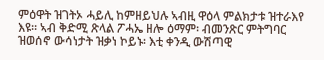ምዕዋት ዝገትኦ ሓይሊ ከምዘይህሉ ኣብዚ ዋዕላ ምልክታቱ ዝተራእየ እዩ። ኣብ ቅድሚ ጽላል ፖሓኤ ዘሎ ዕማም፡ ብመንጽር ምትግባር ዝወሰኖ ውሳነታት ዝቃነ ኮይኑ፡ እቲ ቀንዲ ውሽጣዊ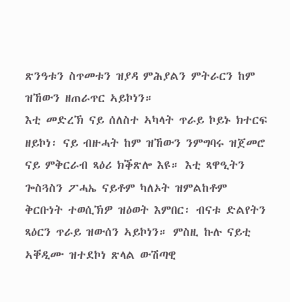ጽንዓቱን ስጥመቱን ዝያዳ ምሕያልን ምትራርን ከም ዝኸውን ዘጠራጥር ኣይኮነን።
እቲ መድረኽ ናይ ሰለስተ ኣካላት ጥራይ ኮይኑ ክተርፍ ዘይኮነ፡ ናይ ብዙሓት ከም ዝኸውን ንምግባሩ ዝጀመሮ ናይ ምቅርራብ ጻዕሪ ክቕጽሎ እዩ። እቲ ጻዋዒትን ጐስጓስን ፖሓኤ ናይቶም ካለኦት ዝምልከቶም ቅርቡነት ተወሲኽዎ ዝዕወት እምበር፡ ብናቱ ድልየትን ጻዕርን ጥራይ ዝውሰን ኣይኮነን። ምስዚ ኩሉ ናይቲ ኣቐዲሙ ዝተደኮነ ጽላል ውሽጣዊ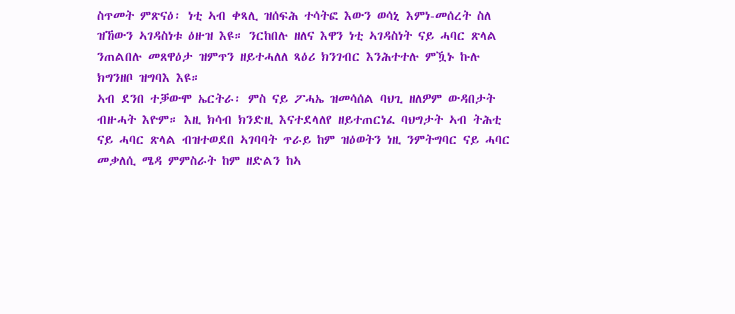ስጥመት ምጽናዕ፡ ነቲ ኣብ ቀጻሊ ዝሰፍሕ ተሳትፎ እውን ወሳኒ እምነ-መሰረት ስለ ዝኸውን ኣገዳስነቱ ዕዙዝ እዩ። ንርከበሉ ዘለና እዋን ነቲ ኣገዳስነት ናይ ሓባር ጽላል ንጠልበሉ መጸዋዕታ ዝምጥን ዘይተሓለለ ጻዕሪ ክንገብር እንሕተተሉ ምዃኑ ኩሉ ክግንዘቦ ዝግባእ እዩ።
ኣብ ደንበ ተቓውሞ ኤርትራ፡ ምስ ናይ ፖሓኤ ዝመሳሰል ባህጊ ዘለዎም ውዳበታት ብዙሓት እዮም። እዚ ክሳብ ክንድዚ እናተደላለየ ዘይተጠርነፈ ባህግታት ኣብ ትሕቲ ናይ ሓባር ጽላል ብዝተወደበ ኣገባባት ጥራይ ከም ዝዕወትን ነዚ ንምትግባር ናይ ሓባር መቃለሲ ሜዳ ምምስራት ከም ዘድልን ከኣ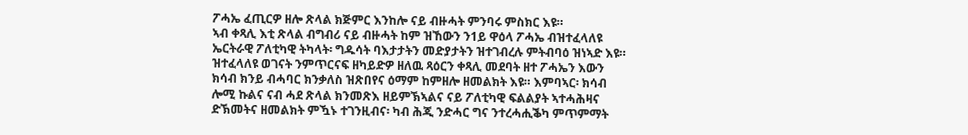ፖሓኤ ፈጢርዎ ዘሎ ጽላል ክጅምር እንከሎ ናይ ብዙሓት ምንባሩ ምስክር እዩ።
ኣብ ቀጻሊ እቲ ጽላል ብግብሪ ናይ ብዙሓት ከም ዝኸውን ን1ይ ዋዕላ ፖሓኤ ብዝተፈላለዩ ኤርትራዊ ፖለቲካዊ ትካላት፡ ግዱሳት ባእታታትን መድያታትን ዝተገብረሉ ምትብባዕ ዝነኣድ እዩ። ዝተፈላለዩ ወገናት ንምጥርናፍ ዘካይድዎ ዘለዉ ጻዕርን ቀጻሊ መደባት ዘተ ፖሓኤን እውን ክሳብ ክንይ ብሓባር ክንቃለስ ዝጽበየና ዕማም ከምዘሎ ዘመልክት እዩ። እምባኣር፡ ክሳብ ሎሚ ኩልና ናብ ሓደ ጽላል ክንመጽእ ዘይምኽኣልና ናይ ፖለቲካዊ ፍልልያት ኣተሓሕዛና ድኽመትና ዘመልክት ምዃኑ ተገንዚብና፡ ካብ ሕጂ ንድሓር ግና ንተረሓሒቕካ ምጥምማት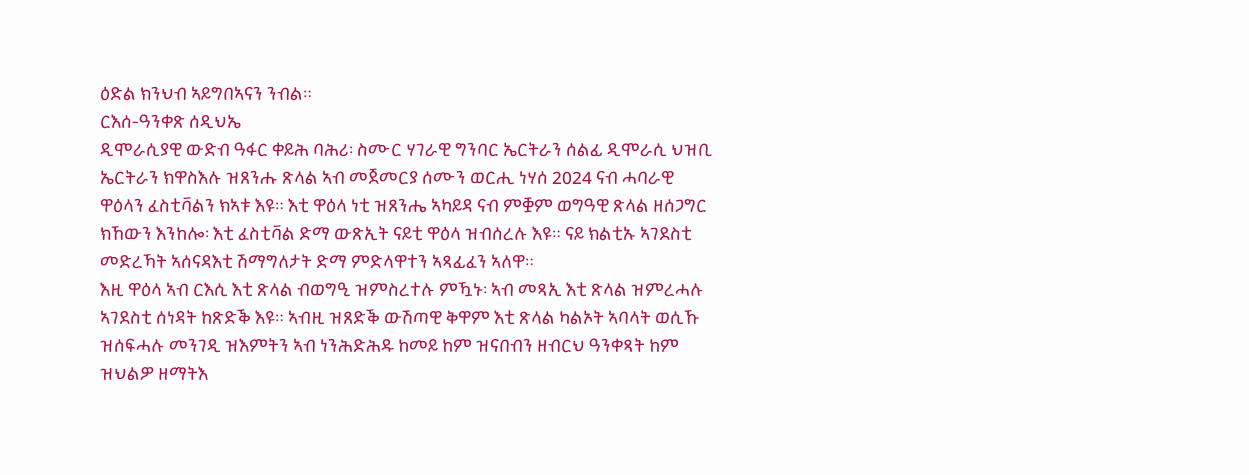ዕድል ክንህብ ኣይግበኣናን ንብል።
ርእሰ-ዓንቀጽ ሰዲህኤ
ዲሞራሲያዊ ውድብ ዓፋር ቀይሕ ባሕሪ፡ ስሙር ሃገራዊ ግንባር ኤርትራን ሰልፊ ዲሞራሲ ህዝቢ ኤርትራን ክዋስእሉ ዝጸንሑ ጽላል ኣብ መጀመርያ ሰሙን ወርሒ ነሃሰ 2024 ናብ ሓባራዊ ዋዕላን ፈስቲቫልን ክኣቱ እዩ። እቲ ዋዕላ ነቲ ዝጸንሔ ኣካይዳ ናብ ምቛም ወግዓዊ ጽላል ዘሰጋግር ክኸውን እንከሎ፡ እቲ ፈስቲቫል ድማ ውጽኢት ናይቲ ዋዕላ ዝብሰረሉ እዩ። ናይ ክልቲኡ ኣገደስቲ መድረኻት ኣሰናዳእቲ ሽማግለታት ድማ ምድላዋተን ኣጻፊፈን ኣለዋ።
እዚ ዋዕላ ኣብ ርእሲ እቲ ጽላል ብወግዒ ዝምስረተሉ ምዃኑ፡ ኣብ መጻኢ እቲ ጽላል ዝምረሓሉ ኣገደስቲ ሰነዳት ከጽድቕ እዩ። ኣብዚ ዝጸድቕ ውሽጣዊ ቅዋም እቲ ጽላል ካልኦት ኣባላት ወሲኹ ዝሰፍሓሉ መንገዲ ዝእምትን ኣብ ነንሕድሕዱ ከመይ ከም ዝናበብን ዘብርህ ዓንቀጻት ከም ዝህልዎ ዘማትእ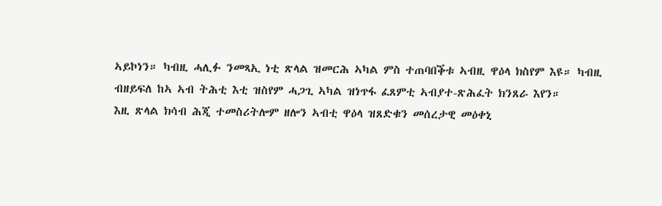ኣይኮነን። ካብዚ ሓሊፉ ንመጻኢ ነቲ ጽላል ዝመርሕ ኣካል ምስ ተጠባበቕቱ ኣብዚ ዋዕላ ክስየም እዩ። ካብዚ ብዘይፍለ ከኣ ኣብ ትሕቲ እቲ ዝስየም ሓጋጊ ኣካል ዝነጥፋ ፈጸምቲ ኣብያተ-ጽሕፈት ክንጸራ እየን።
እዚ ጽላል ክሳብ ሕጂ ተመስሪትሎም ዘሎን ኣብቲ ዋዕላ ዝጸድቁን መሰረታዊ መዕቀኒ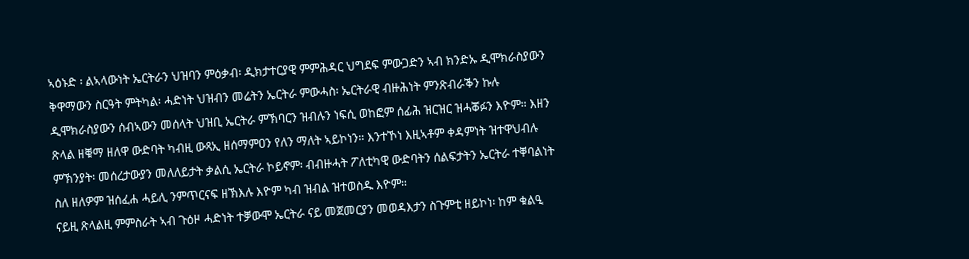ኣዕኑድ ፡ ልኣላውነት ኤርትራን ህዝባን ምዕቃብ፡ ዲክታተርያዊ ምምሕዳር ህግደፍ ምውጋድን ኣብ ክንድኡ ዲሞክራስያውን ቅዋማውን ስርዓት ምትካል፡ ሓድነት ህዝብን መሬትን ኤርትራ ምውሓስ፡ ኤርትራዊ ብዙሕነት ምንጽብራቕን ኩሉ ዲሞክራስያውን ሰብኣውን መሰላት ህዝቢ ኤርትራ ምኽባርን ዝብሉን ነፍሲ ወከፎም ሰፊሕ ዝርዝር ዝሓቖፉን እዮም። እዘን ጽላል ዘቑማ ዘለዋ ውድባት ካብዚ ውጻኢ ዘሰማምዐን የለን ማለት ኣይኮነን። እንተኾነ እዚኣቶም ቀዳምነት ዝተዋህብሉ ምኽንያት፡ መሰረታውያን መለለይታት ቃልሲ ኤርትራ ኮይኖም፡ ብብዙሓት ፖለቲካዊ ውድባትን ሰልፍታትን ኤርትራ ተቐባልነት ስለ ዘለዎም ዝሰፈሐ ሓይሊ ንምጥርናፍ ዘኽእሉ እዮም ካብ ዝብል ዝተወስዱ እዮም።
ናይዚ ጽላልዚ ምምስራት ኣብ ጉዕዞ ሓድነት ተቓውሞ ኤርትራ ናይ መጀመርያን መወዳእታን ስጉምቲ ዘይኮነ፡ ከም ቁልዒ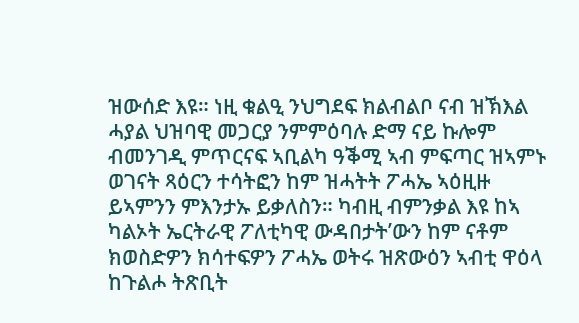ዝውሰድ እዩ። ነዚ ቁልዒ ንህግደፍ ክልብልቦ ናብ ዝኽእል ሓያል ህዝባዊ መጋርያ ንምምዕባሉ ድማ ናይ ኩሎም ብመንገዲ ምጥርናፍ ኣቢልካ ዓቕሚ ኣብ ምፍጣር ዝኣምኑ ወገናት ጻዕርን ተሳትፎን ከም ዝሓትት ፖሓኤ ኣዕዚዙ ይኣምንን ምእንታኡ ይቃለስን። ካብዚ ብምንቃል እዩ ከኣ ካልኦት ኤርትራዊ ፖለቲካዊ ውዳበታት’ውን ከም ናቶም ክወስድዎን ክሳተፍዎን ፖሓኤ ወትሩ ዝጽውዕን ኣብቲ ዋዕላ ከጉልሖ ትጽቢት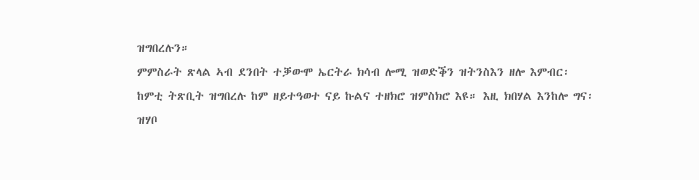ዝግበረሉን።
ምምስራት ጽላል ኣብ ደንበት ተቓውሞ ኤርትራ ክሳብ ሎሚ ዝወድቕን ዝትንስእን ዘሎ እምብር፡ ከምቲ ትጽቢት ዝግበረሉ ከም ዘይተዓወተ ናይ ኩልና ተዘክሮ ዝምስክሮ እዩ። እዚ ክበሃል እንከሎ ግና፡ ዝሃቦ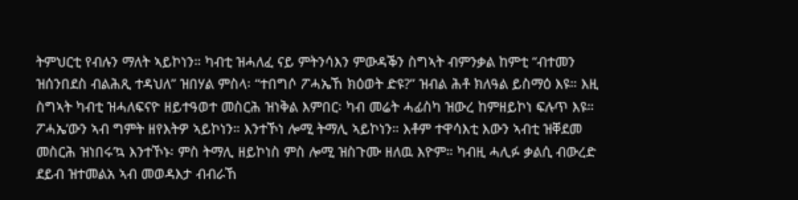ትምህርቲ የብሉን ማለት ኣይኮነን። ካብቲ ዝሓለፈ ናይ ምትንሳእን ምውዳቕን ስግኣት ብምንቃል ከምቲ “ብተመን ዝሰንበደስ ብልሕጺ ተዳህለ” ዝበሃል ምስላ፡ “ተበግሶ ፖሓኤኸ ክዕወት ድዩ?” ዝብል ሕቶ ክለዓል ይስማዕ እዩ። እዚ ስግኣት ካብቲ ዝሓለፍናዮ ዘይተዓወተ መስርሕ ዝነቅል እምበር፡ ካብ መሬት ሓፊስካ ዝውረ ከምዘይኮነ ፍሉጥ እዩ። ፖሓኤ’ውን ኣብ ግምት ዘየእትዎ ኣይኮነን። እንተኾነ ሎሚ ትማሊ ኣይኮነን። እቶም ተዋሳእቲ እውን ኣብቲ ዝቐደመ መስርሕ ዝነበሩ’ኳ እንተኾኑ፡ ምስ ትማሊ ዘይኮነስ ምስ ሎሚ ዝስጉሙ ዘለዉ እዮም። ካብዚ ሓሊፉ ቃልሲ ብውረድ ደይብ ዝተመልአ ኣብ መወዳእታ ብብራኸ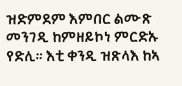ዝድምደም እምበር ልሙጽ መንገዲ ከምዘይኮነ ምርድኡ የድሊ። እቲ ቀንዲ ዝጽላእ ከኣ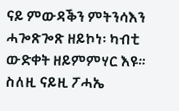ናይ ምውዳቕን ምትንሳእን ሓጐጽጐጽ ዘይኮነ፡ ካብቲ ውድቀት ዘይምምሃር እዩ።
ስለዚ ናይዚ ፖሓኤ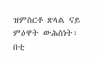ዝምስርቶ ጽላል ናይ ምዕዋት ውሕስነት፡ በቲ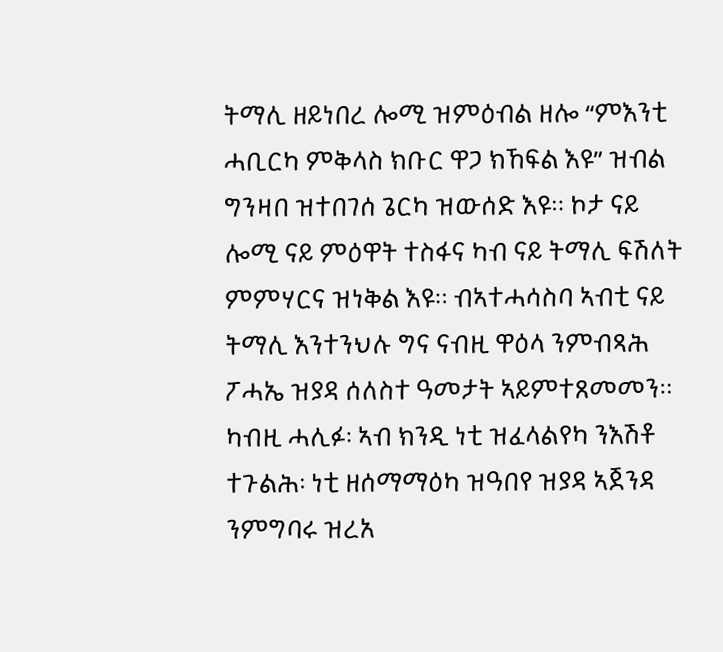ትማሊ ዘይነበረ ሎሚ ዝምዕብል ዘሎ “ምእንቲ ሓቢርካ ምቅላስ ክቡር ዋጋ ክኸፍል እዩ” ዝብል ግንዛበ ዝተበገሰ ጌርካ ዝውሰድ እዩ። ኮታ ናይ ሎሚ ናይ ምዕዋት ተስፋና ካብ ናይ ትማሊ ፍሽለት ምምሃርና ዝነቅል እዩ። ብኣተሓሳስባ ኣብቲ ናይ ትማሊ እንተንህሉ ግና ናብዚ ዋዕላ ንምብጻሕ ፖሓኤ ዝያዳ ሰለስተ ዓመታት ኣይምተጸመመን። ካብዚ ሓሊፉ፡ ኣብ ክንዲ ነቲ ዝፈላልየካ ንእሽቶ ተጉልሕ፡ ነቲ ዘሰማማዕካ ዝዓበየ ዝያዳ ኣጀንዳ ንምግባሩ ዝረአ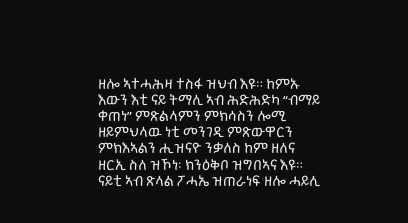ዘሎ ኣተሓሕዛ ተስፋ ዝህብ እዩ። ከምኡ እውን እቲ ናይ ትማሊ ኣብ ሕድሕድካ “ብማይ ቀጠነ” ምጽልላምን ምክሳስን ሎሚ ዘይምህላዉ ነቲ መንገዲ ምጽውዋርን ምክእኣልን ሒዝናዮ ንቃለስ ከም ዘለና ዘርኢ ስለ ዝኾነ፡ ክንዕቅቦ ዝግበኣና እዩ።
ናይቲ ኣብ ጽላል ፖሓኤ ዝጠራነፍ ዘሎ ሓይሊ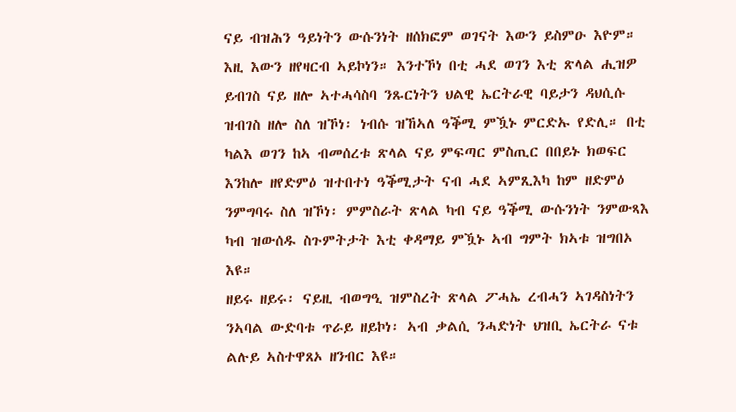ናይ ብዝሕን ዓይነትን ውሱንነት ዘሰክፎም ወገናት እውን ይስምዑ እዮም። እዚ እውን ዘየዛርብ ኣይኮነን። እንተኾነ በቲ ሓደ ወገን እቲ ጽላል ሒዝዎ ይብገስ ናይ ዘሎ ኣተሓሳስባ ንጹርነትን ህልዊ ኤርትራዊ ባይታን ዳህሲሱ ዝብገስ ዘሎ ስለ ዝኾነ፡ ነብሱ ዝኸኣለ ዓቕሚ ምዃኑ ምርድኡ የድሊ። በቲ ካልእ ወገን ከኣ ብመሰረቱ ጽላል ናይ ምፍጣር ምስጢር በበይኑ ክወፍር እንከሎ ዘየድምዕ ዝተበተነ ዓቕሚታት ናብ ሓደ ኣምጺእካ ከም ዘድምዕ ንምግባሩ ስለ ዝኾነ፡ ምምስራት ጽላል ካብ ናይ ዓቕሚ ውሱንነት ንምውጻእ ካብ ዝውሰዱ ስጉምትታት እቲ ቀዳማይ ምዃኑ ኣብ ግምት ክኣቱ ዝግበኦ እዩ።
ዘይሩ ዘይሩ፡ ናይዚ ብወግዒ ዝምስረት ጽላል ፖሓኤ ረብሓን ኣገዳስነትን ንኣባል ውድባቱ ጥራይ ዘይኮነ፡ ኣብ ቃልሲ ንሓድነት ህዝቢ ኤርትራ ናቱ ልሉይ ኣስተዋጸኦ ዘንብር እዩ።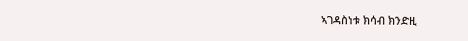ኣገዳስነቱ ክሳብ ክንድዚ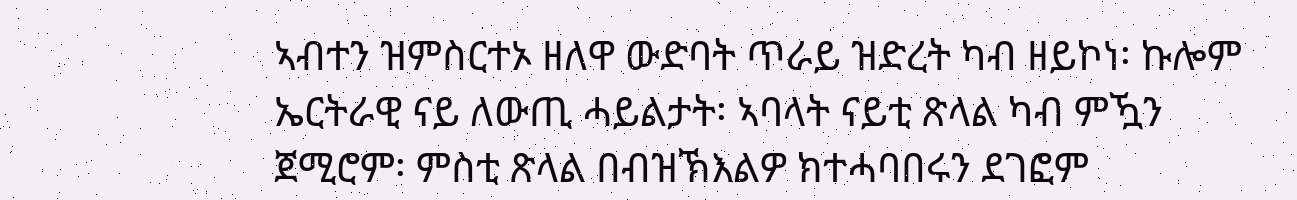ኣብተን ዝምስርተኦ ዘለዋ ውድባት ጥራይ ዝድረት ካብ ዘይኮነ፡ ኩሎም ኤርትራዊ ናይ ለውጢ ሓይልታት፡ ኣባላት ናይቲ ጽላል ካብ ምዃን ጀሚሮም፡ ምስቲ ጽላል በብዝኽእልዎ ክተሓባበሩን ደገፎም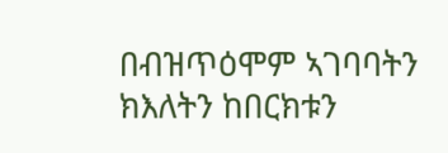በብዝጥዕሞም ኣገባባትን ክእለትን ከበርክቱን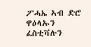ፖሓኤ ኣብ ድሮ ዋዕላኡን ፈስቲቫሉን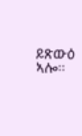ይጽውዕ ኣሎ።